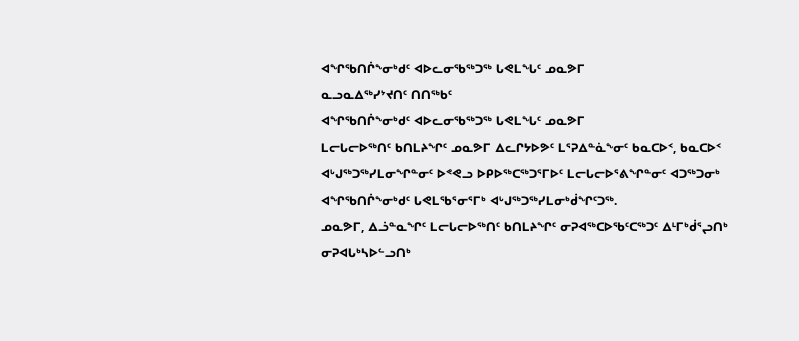ᐊᖏᖃᑎᒌᖕᓂᒃᑯᑦ ᐊᐅᓚᓂᖃᖅᑐᖅ ᒐᕙᒪᖓᑦ ᓄᓇᕗᒥ
ᓇᓗᓇᐃᖅᓯᔾᔪᑎᑦ ᑎᑎᖅᑲᑦ
ᐊᖏᖃᑎᒌᖕᓂᒃᑯᑦ ᐊᐅᓚᓂᖃᖅᑐᖅ ᒐᕙᒪᖓᑦ ᓄᓇᕗᒥ
ᒪᓕᒐᓕᐅᖅᑎᑦ ᑲᑎᒪᔨᖏᑦ ᓄᓇᕗᒥ ᐃᓚᒋᔭᐅᕗᑦ ᒪᕐᕈᐃᓐᓈᖕᓂᑦ ᑲᓇᑕᐅᑉ, ᑲᓇᑕᐅᑉ ᐊᒡᒍᖅᑐᖅᓯᒪᓂᖏᓐᓂᑦ ᐅᕝᕙᓗ ᐅᑭᐅᖅᑕᖅᑐᕐᒥᐅᑦ ᒪᓕᒐᓕᐅᕐᕕᖏᓐᓂᑦ ᐊᑐᖅᑐᓂᒃ ᐊᖏᖃᑎᒌᖕᓂᒃᑯᑦ ᒐᕙᒪᖃᕐᓂᕐᒥᒃ ᐊᒡᒍᖅᑐᖅᓯᒪᓂᒃᑰᖏᑦᑐᖅ.
ᓄᓇᕗᒥ, ᐃᓘᓐᓇᖏᑦ ᒪᓕᒐᓕᐅᖅᑎᑦ ᑲᑎᒪᔨᖏᑦ ᓂᕈᐊᖅᑕᐅᖃᑦᑕᖅᑐᑦ ᐃᒻᒥᒃᑰᕐᖢᑎᒃ ᓂᕈᐊᒐᒃᓴᐅᓪᓗᑎᒃ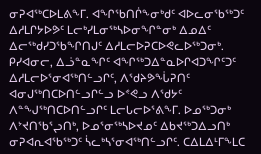ᓂᕈᐊᖅᑕᐅᒪᕕᖕᒥ. ᐊᖏᖃᑎᒌᖕᓂᒃᑯᑦ ᐊᐅᓚᓂᖃᖅᑐᑦ ᐃᓱᒪᒋᔭᐅᕗᑦ ᒪᓕᒃᓯᒪᓂᖅᓴᐅᓂᖏᓐᓂᒃ ᐃᓄᐃᑦ ᐃᓕᖅᑯᓯᑐᖃᖏᑎᒍᑦ ᐃᓱᒪᓕᐅᕈᑕᐅᕙᓚᐅᖅᑐᓂᒃ. ᑭᓯᐊᓂᓕ, ᐃᓘᓐᓇᖏᑦ ᐊᖏᖅᑐᐃᓐᓇᐅᒋᐊᑐᖏᑦᑐᑦ ᐃᓱᒪᓕᐅᕐᓂᐊᖅᑎᓪᓗᒋᑦ, ᐱᖁᔨᕗᖔᕈᑎᑦ ᐊᓂᒍᖅᑎᑕᐅᑎᓪᓗᒋᓪᓗ ᐅᕝᕙᓗ ᐱᖁᔭᑦ ᐱᓐᖑᖅᑎᑕᐅᑎᓪᓗᒋᑦ ᒪᓕᒐᓕᐅᕐᕕᖕᒥ. ᐅᓄᖅᑐᓂᒃ ᐱᔾᔪᑎᖃᕐᖢᑎᒃ, ᐅᓄᕐᓂᖅᓴᐅᔪᓄᑦ ᐃᑲᔪᖅᑐᐃᓗᑎᒃ ᓂᕈᐊᕆᐊᖃᖅᑐᑦ ᓵᓚᒃᓴᕐᓂᐊᖅᑎᓪᓗᒋᑦ. ᑕᐃᒪᐃᒻᒥᖕᒪᑕ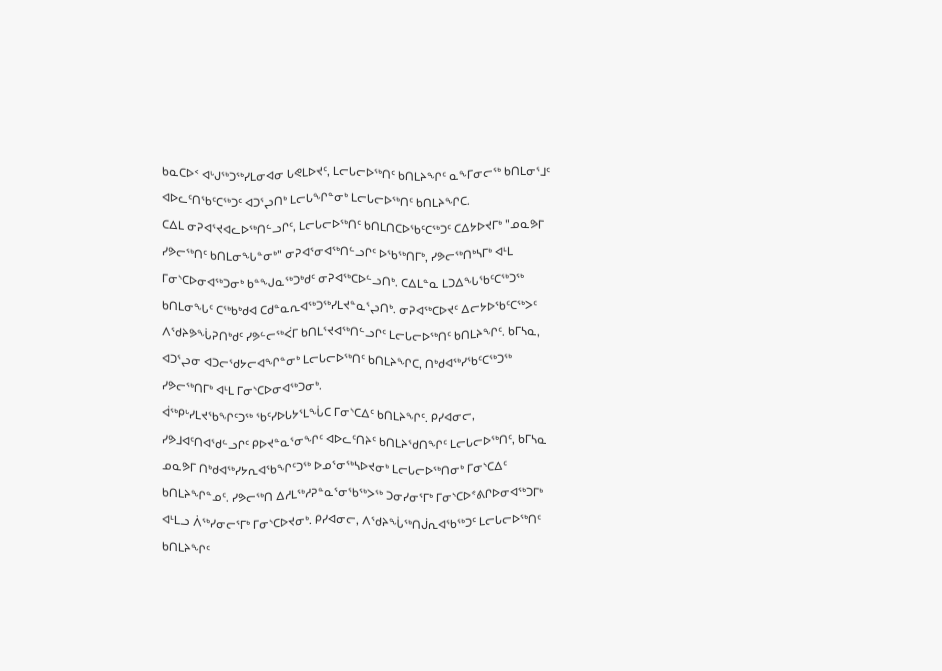ᑲᓇᑕᐅᑉ ᐊᒡᒍᖅᑐᖅᓯᒪᓂᐊᓂ ᒐᕙᒪᐅᔪᑦ, ᒪᓕᒐᓕᐅᖅᑎᑦ ᑲᑎᒪᔨᖏᑦ ᓇᖕᒥᓂᓕᖅ ᑲᑎᒪᓂᕐᒧᑦ ᐊᐅᓚᑦᑎᖃᑦᑕᖅᑐᑦ ᐊᑐᕐᖢᑎᒃ ᒪᓕᒐᖏᓐᓂᒃ ᒪᓕᒐᓕᐅᖅᑎᑦ ᑲᑎᒪᔨᖏᑕ.
ᑕᐃᒪ ᓂᕈᐊᕐᔪᐊᓚᐅᖅᑎᓪᓗᒋᑦ, ᒪᓕᒐᓕᐅᖅᑎᑦ ᑲᑎᒪᑎᑕᐅᖃᑦᑕᖅᑐᑦ ᑕᐃᔭᐅᔪᒥᒃ "ᓄᓇᕗᒥ ᓯᕗᓕᖅᑎᑦ ᑲᑎᒪᓂᖓᓐᓂᒃ" ᓂᕈᐊᕐᓂᐊᖅᑎᓪᓗᒋᑦ ᐅᖃᖅᑎᒥᒃ, ᓯᕗᓕᖅᑎᒃᓴᒥᒃ ᐊᒻᒪ ᒥᓂᔅᑕᐅᓂᐊᖅᑐᓂᒃ ᑲᓐᖑᓇᖅᑐᒃᑯᑦ ᓂᕈᐊᖅᑕᐅᓪᓗᑎᒃ. ᑕᐃᒪᓐᓇ ᒪᑐᐃᖓᖃᑦᑕᖅᑐᖅ ᑲᑎᒪᓂᖓᑦ ᑕᖅᑲᒃᑯᐊ ᑕᑯᓐᓇᕆᐊᖅᑐᖅᓯᒪᔪᓐᓇᕐᖢᑎᒃ. ᓂᕈᐊᖅᑕᐅᔪᑦ ᐃᓕᔭᐅᖃᑦᑕᖅᐳᑦ ᐱᖁᔨᕗᖔᕈᑎᒃᑯᑦ ᓯᕗᓪᓕᖅᐹᒥ ᑲᑎᒪᕐᔪᐊᖅᑎᓪᓗᒋᑦ ᒪᓕᒐᓕᐅᖅᑎᑦ ᑲᑎᒪᔨᖏᑦ. ᑲᒥᓴᓇ, ᐊᑐᕐᖢᓂ ᐊᑐᓕᖁᔭᓕᐊᖏᓐᓂᒃ ᒪᓕᒐᓕᐅᖅᑎᑦ ᑲᑎᒪᔨᖏᑕ, ᑎᒃᑯᐊᖅᓯᖃᑦᑕᖅᑐᖅ ᓯᕗᓕᖅᑎᒥᒃ ᐊᒻᒪ ᒥᓂᔅᑕᐅᓂᐊᖅᑐᓂᒃ.
ᐋᖅᑭᒡᓯᒪᔪᖃᖏᑦᑐᖅ ᖃᑦᓯᐅᒐᔭᕐᒪᖔᑕ ᒥᓂᔅᑕᐃᑦ ᑲᑎᒪᔨᖏᑦ. ᑭᓯᐊᓂᓕ, ᓯᕗᒧᐊᑦᑎᐊᖁᓪᓗᒋᑦ ᑭᐅᔪᓐᓇᕐᓂᖏᑦ ᐊᐅᓚᑦᑎᔨᑦ ᑲᑎᒪᔨᖁᑎᖏᑦ ᒪᓕᒐᓕᐅᖅᑎᑦ, ᑲᒥᓴᓇ ᓄᓇᕗᒥ ᑎᒃᑯᐊᖅᓯᔭᕆᐊᖃᖏᑦᑐᖅ ᐅᓄᕐᓂᖅᓴᐅᔪᓂᒃ ᒪᓕᒐᓕᐅᖅᑎᓂᒃ ᒥᓂᔅᑕᐃᑦ ᑲᑎᒪᔨᖏᓐᓄᑦ. ᓯᕗᓕᖅᑎ ᐃᓱᒪᖅᓱᕈᓐᓇᕐᓂᖃᖅᐳᖅ ᑐᓂᓯᓂᕐᒥᒃ ᒥᓂᔅᑕᐅᕝᕕᒋᐅᓂᐊᖅᑐᒥᒃ ᐊᒻᒪᓗ ᐲᖅᓯᓂᓕᕐᒥᒃ ᒥᓂᔅᑕᐅᔪᓂᒃ. ᑭᓯᐊᓂᓕ, ᐱᖁᔨᖔᖅᑎᒎᕆᐊᖃᖅᑐᑦ ᒪᓕᒐᓕᐅᖅᑎᑦ ᑲᑎᒪᔨᖏᑦ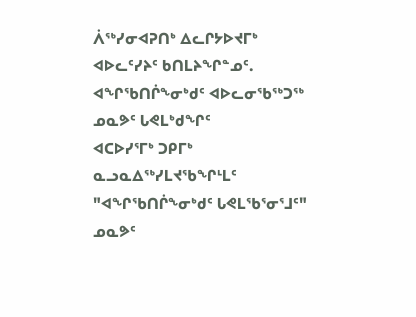ᐲᖅᓯᓂᐊᕈᑎᒃ ᐃᓚᒋᔭᐅᔪᒥᒃ ᐊᐅᓚᑦᓯᔨᑦ ᑲᑎᒪᔨᖏᓐᓄᑦ.
ᐊᖏᖃᑎᒌᖕᓂᒃᑯᑦ ᐊᐅᓚᓂᖃᖅᑐᖅ ᓄᓇᕗᑦ ᒐᕙᒪᒃᑯᖏᑦ
ᐊᑕᐅᓯᕐᒥᒃ ᑐᑭᒥᒃ ᓇᓗᓇᐃᖅᓯᒪᔪᖃᖏᒻᒪᑦ "ᐊᖏᖃᑎᒌᖕᓂᒃᑯᑦ ᒐᕙᒪᖃᕐᓂᕐᒧᑦ" ᓄᓇᕗᑦ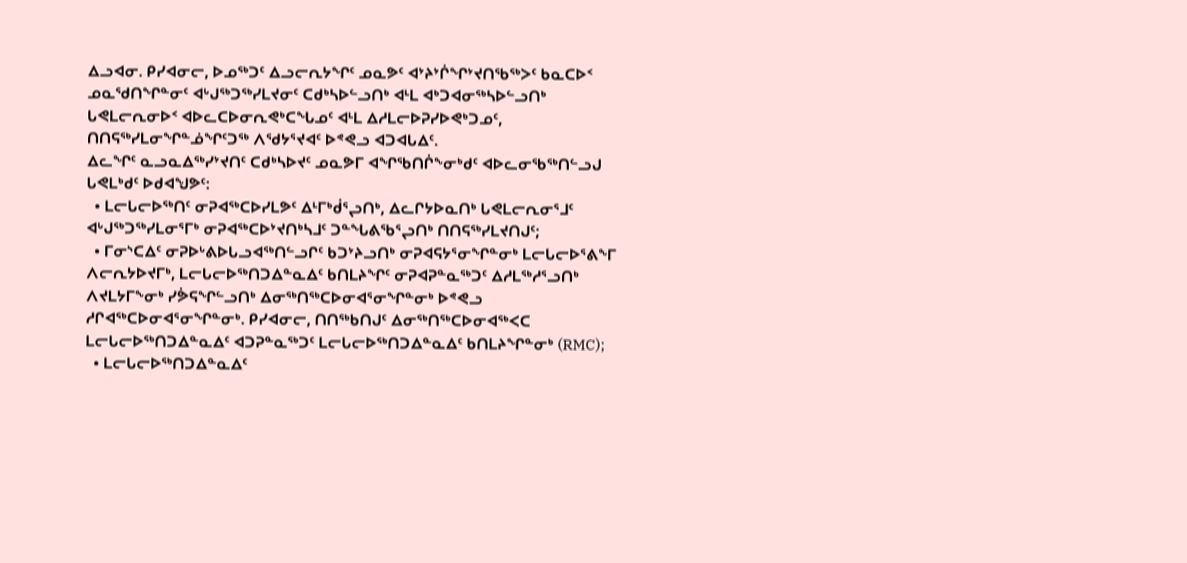ᐃᓗᐊᓂ. ᑭᓯᐊᓂᓕ, ᐅᓄᖅᑐᑦ ᐃᓗᓕᕆᔭᖏᑦ ᓄᓇᕗᑦ ᐊᔾᔨᔾᒌᖏᔾᔪᑎᖃᖅᐳᑦ ᑲᓇᑕᐅᑉ ᓄᓇᖁᑎᖏᓐᓂᑦ ᐊᒡᒍᖅᑐᖅᓯᒪᔪᓂᑦ ᑕᑯᒃᓴᐅᓪᓗᑎᒃ ᐊᒻᒪ ᐊᒃᑐᐊᓂᖅᓴᐅᓪᓗᑎᒃ ᒐᕙᒪᓕᕆᓂᐅᑉ ᐊᐅᓚᑕᐅᓂᕆᕙᒃᑕᖓᓄᑦ ᐊᒻᒪ ᐃᓱᒪᓕᐅᕈᓯᐅᕙᒃᑐᓄᑦ, ᑎᑎᕋᖅᓯᒪᓂᖏᓐᓅᖏᑦᑐᖅ ᐱᖁᔭᕐᔪᐊᑦ ᐅᕝᕙᓗ ᐊᑐᐊᒐᐃᑦ.
ᐃᓚᖏᑦ ᓇᓗᓇᐃᖅᓯᔾᔪᑎᑦ ᑕᑯᒃᓴᐅᔪᑦ ᓄᓇᕗᒥ ᐊᖏᖃᑎᒌᖕᓂᒃᑯᑦ ᐊᐅᓚᓂᖃᖅᑎᓪᓗᒍ ᒐᕙᒪᒃᑯᑦ ᐅᑯᐊᖑᕗᑦ:
  • ᒪᓕᒐᓕᐅᖅᑎᑦ ᓂᕈᐊᖅᑕᐅᓯᒪᕗᑦ ᐃᒻᒥᒃᑰᕐᖢᑎᒃ, ᐃᓚᒋᔭᐅᓇᑎᒃ ᒐᕙᒪᓕᕆᓂᕐᒧᑦ ᐊᒡᒍᖅᑐᖅᓯᒪᓂᕐᒥᒃ ᓂᕈᐊᖅᑕᐅᔾᔪᑎᒃᓴᒧᑦ ᑐᓐᖓᕕᖃᕐᖢᑎᒃ ᑎᑎᕋᖅᓯᒪᔪᑎᒍᑦ;
  • ᒥᓂᔅᑕᐃᑦ ᓂᕈᐅᒡᕕᐅᒐᓗᐊᖅᑎᓪᓗᒋᑦ ᑲᑐᔾᔨᓗᑎᒃ ᓂᕈᐊᕋᔭᕐᓂᖏᓐᓂᒃ ᒪᓕᒐᓕᐅᕐᕕᖕᒥ ᐱᓕᕆᔭᐅᔪᒥᒃ, ᒪᓕᒐᓕᐅᖅᑎᑐᐃᓐᓇᐃᑦ ᑲᑎᒪᔨᖏᑦ ᓂᕈᐊᕈᓐᓇᖅᑐᑦ ᐃᓱᒪᖅᓱᕐᓗᑎᒃ ᐱᔪᒪᔭᒥᖕᓂᒃ ᓯᕘᕋᖏᓪᓗᑎᒃ ᐃᓂᖅᑎᖅᑕᐅᓂᐊᕐᓂᖏᓐᓂᒃ ᐅᕝᕙᓗ ᓱᒋᐊᖅᑕᐅᓂᐊᕐᓂᖏᓐᓂᒃ. ᑭᓯᐊᓂᓕ, ᑎᑎᖅᑲᑎᒍᑦ ᐃᓂᖅᑎᖅᑕᐅᓂᐊᖅᐸᑕ ᒪᓕᒐᓕᐅᖅᑎᑐᐃᓐᓇᐃᑦ ᐊᑐᕈᓐᓇᖅᑐᑦ ᒪᓕᒐᓕᐅᖅᑎᑐᐃᓐᓇᐃᑦ ᑲᑎᒪᔨᖏᓐᓂᒃ (RMC);
  • ᒪᓕᒐᓕᐅᖅᑎᑐᐃᓐᓇᐃᑦ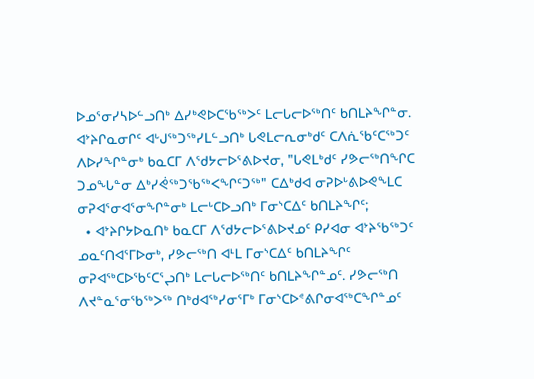ᐅᓄᕐᓂᓯᓴᐅᓪᓗᑎᒃ ᐃᓯᒃᕙᐅᑕᖃᖅᐳᑦ ᒪᓕᒐᓕᐅᖅᑎᑦ ᑲᑎᒪᔨᖏᓐᓂ. ᐊᔾᔨᒋᓇᓂᒋᑦ ᐊᒡᒍᖅᑐᖅᓯᒪᓪᓗᑎᒃ ᒐᕙᒪᓕᕆᓂᒃᑯᑦ ᑕᐱᕇᖃᑦᑕᖅᑐᑦ ᐱᐅᓯᖏᓐᓂᒃ ᑲᓇᑕᒥ ᐱᖁᔭᓕᐅᕐᕕᐅᔪᓂ, "ᒐᕙᒪᒃᑯᑦ ᓯᕗᓕᖅᑎᖏᑕ ᑐᓄᖓᓐᓂ ᐃᒃᓯᕚᖅᑐᖃᖅᐸᖏᑦᑐᖅ" ᑕᐃᒃᑯᐊ ᓂᕈᐅᒡᕕᐅᕙᖕᒪᑕ ᓂᕈᐊᕐᓂᐊᕐᓂᖏᓐᓂᒃ ᒪᓕᒡᑕᐅᓗᑎᒃ ᒥᓂᔅᑕᐃᑦ ᑲᑎᒪᔨᖏᑦ;
  • ᐊᔾᔨᒋᔭᐅᓇᑎᒃ ᑲᓇᑕᒥ ᐱᖁᔭᓕᐅᕐᕕᐅᔪᓄᑦ ᑭᓯᐊᓂ ᐊᔾᔨᖃᖅᑐᑦ ᓄᓇᑦᑎᐊᕐᒥᐅᓂᒃ, ᓯᕗᓕᖅᑎ ᐊᒻᒪ ᒥᓂᔅᑕᐃᑦ ᑲᑎᒪᔨᖏᑦ ᓂᕈᐊᖅᑕᐅᖃᑦᑕᕐᖢᑎᒃ ᒪᓕᒐᓕᐅᖅᑎᑦ ᑲᑎᒪᔨᖏᓐᓄᑦ. ᓯᕗᓕᖅᑎ ᐱᔪᓐᓇᕐᓂᖃᖅᐳᖅ ᑎᒃᑯᐊᖅᓯᓂᕐᒥᒃ ᒥᓂᔅᑕᐅᕝᕕᒋᓂᐊᖅᑕᖏᓐᓄᑦ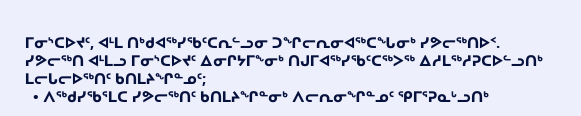ᒥᓂᔅᑕᐅᔪᑦ, ᐊᒻᒪ ᑎᒃᑯᐊᖅᓯᖃᑦᑕᕆᓪᓗᓂ ᑐᖏᓕᕆᓂᐊᖅᑕᖓᓂᒃ ᓯᕗᓕᖅᑎᐅᑉ. ᓯᕗᓕᖅᑎ ᐊᒻᒪᓗ ᒥᓂᔅᑕᐅᔪᑦ ᐃᓂᒋᔭᒥᖕᓂᒃ ᑎᒍᒥᐊᖅᓯᖃᑦᑕᖅᐳᖅ ᐃᓱᒪᖅᓱᕈᑕᐅᓪᓗᑎᒃ ᒪᓕᒐᓕᐅᖅᑎᑦ ᑲᑎᒪᔨᖏᓐᓄᑦ;
  • ᐱᖅᑯᓯᖃᕐᒪᑕ ᓯᕗᓕᖅᑎᑦ ᑲᑎᒪᔨᖏᓐᓂᒃ ᐱᓕᕆᓂᖏᓐᓄᑦ ᕿᒥᕐᕈᓇᒡᓗᑎᒃ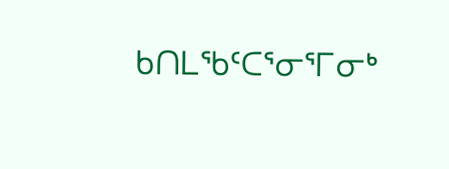ᑲᑎᒪᖃᑦᑕᕐᓂᕐᒥᓂᒃ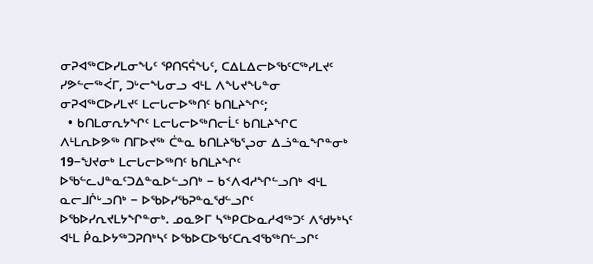ᓂᕈᐊᖅᑕᐅᓯᒪᓂᖓᑦ ᕿᑎᕋᕌᖓᑦ, ᑕᐃᒪᐃᓕᐅᖃᑦᑕᖅᓯᒪᔪᑦ ᓯᕗᓪᓕᖅᐹᒥ, ᑐᒡᓕᖓᓂᓗ ᐊᒻᒪ ᐱᖓᔪᖓᓐᓂ ᓂᕈᐊᖅᑕᐅᓯᒪᔪᑦ ᒪᓕᒐᓕᐅᖅᑎᑦ ᑲᑎᒪᔨᖏᑦ;
  • ᑲᑎᒪᓂᕆᔭᖏᑦ ᒪᓕᒐᓕᐅᖅᑎᓕᒫᑦ ᑲᑎᒪᔨᖏᑕ ᐱᒻᒪᕆᐅᕗᖅ ᑎᒥᐅᔪᖅ ᑖᓐᓇ ᑲᑎᒪᔨᖃᕐᖢᓂ ᐃᓘᓐᓇᖏᓐᓂᒃ 19−ᖑᔪᓂᒃ ᒪᓕᒐᓕᐅᖅᑎᑦ ᑲᑎᒪᔨᖏᑦ ᐅᖃᓪᓚᒍᓐᓇᑦᑐᐃᓐᓇᐅᓪᓗᑎᒃ − ᑲᑉᐱᐊᓱᖏᓪᓗᑎᒃ ᐊᒻᒪ ᓇᓕᒧᒌᒡᓗᑎᒃ − ᐅᖃᐅᓯᖃᕈᓐᓇᖁᓪᓗᒋᑦ ᐅᖃᐅᓯᕆᔪᒪᔭᖏᓐᓂᒃ. ᓄᓇᕗᒥ ᓴᖅᑭᑕᐅᓇᓱᐊᖅᑐᑦ ᐱᖁᔭᒃᓴᑦ ᐊᒻᒪ ᑮᓇᐅᔭᖅᑐᕈᑎᒃᓴᑦ ᐅᖃᐅᑕᐅᖃᑦᑕᕆᐊᖃᖅᑎᓪᓗᒋᑦ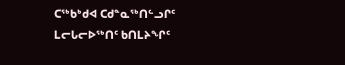ᑕᖅᑲᒃᑯᐊ ᑕᑯᓐᓇᖅᑎᓪᓗᒋᑦ ᒪᓕᒐᓕᐅᖅᑎᑦ ᑲᑎᒪᔨᖏᑦ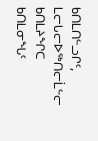ᑲᑎᒪᑎᓪᓗᒋᑦ, ᒪᓕᒐᓕᐅᖅᑎᓕᒫᓪᓕ ᑲᑎᒪᔨᖏᑕ ᑲᑎᒪᓂᖓᑦ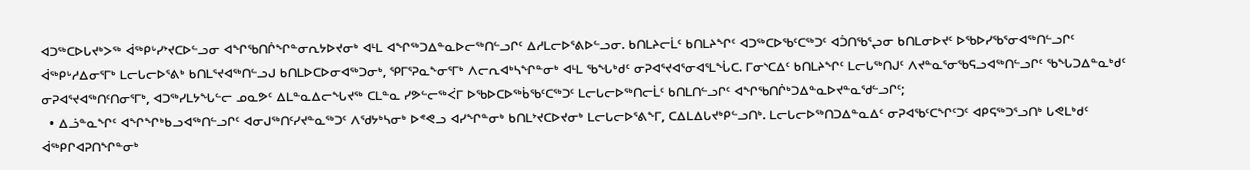ᐊᑐᖅᑕᐅᒐᔪᒃᐳᖅ ᐋᖅᑭᒡᓯᔾᔪᑕᐅᓪᓗᓂ ᐊᖏᖃᑎᒌᖏᓐᓂᕆᔭᐅᔪᓂᒃ ᐊᒻᒪ ᐊᖏᖅᑐᐃᓐᓇᐅᓕᖅᑎᓪᓗᒋᑦ ᐃᓱᒪᓕᐅᕐᕕᐅᓪᓗᓂ. ᑲᑎᒪᔨᓕᒫᑦ ᑲᑎᒪᔨᖏᑦ ᐊᑐᖅᑕᐅᖃᑦᑕᖅᑐᑦ ᐊᑑᑎᖃᕐᖢᓂ ᑲᑎᒪᓂᐅᔪᑦ ᐅᖃᐅᓯᖃᕐᓂᐊᖅᑎᓪᓗᒋᑦ ᐋᖅᑭᒡᓱᐃᓂᕐᒥᒃ ᒪᓕᒐᓕᐅᕐᕕᒃ ᑲᑎᒪᕐᔪᐊᖅᑎᓪᓗᒍ ᑲᑎᒪᐅᑕᐅᓂᐊᖅᑐᓂᒃ, ᕿᒥᕐᕈᓇᖕᓂᕐᒥᒃ ᐱᓕᕆᐊᒃᓴᖏᓐᓂᒃ ᐊᒻᒪ ᖃᖓᒃᑯᑦ ᓂᕈᐊᕐᔪᐊᕐᓂᐊᕐᒪᖔᑕ. ᒥᓂᔅᑕᐃᑦ ᑲᑎᒪᔨᖏᑦ ᒪᓕᒐᖅᑎᒍᑦ ᐱᔪᓐᓇᕐᓂᖃᕋᓗᐊᖅᑎᓪᓗᒋᑦ ᖃᖓᑐᐃᓐᓇᒃᑯᑦ ᓂᕈᐊᕐᔪᐊᖅᑎᑦᑎᓂᕐᒥᒃ, ᐊᑐᖅᓯᒪᔭᖓᓪᓕ ᓄᓇᕗᑦ ᐃᒪᓐᓇᐃᓕᖓᔪᖅ ᑕᒪᓐᓇ ᓯᕗᓪᓕᖅᐹᒥ ᐅᖃᐅᑕᐅᖅᑳᖃᑦᑕᖅᑐᑦ ᒪᓕᒐᓕᐅᖅᑎᓕᒫᑦ ᑲᑎᒪᑎᓪᓗᒋᑦ ᐊᖏᖃᑎᒌᒃᑐᐃᓐᓇᐅᔪᓐᓇᖁᓪᓗᒋᑦ;
  • ᐃᓘᓐᓇᖏᑦ ᐊᖏᖏᒃᑲᓗᐊᖅᑎᓪᓗᒋᑦ ᐊᓂᒍᖅᑎᑦᓯᔪᓐᓇᖅᑐᑦ ᐱᖁᔭᒃᓴᓂᒃ ᐅᕝᕙᓗ ᐊᓯᖏᓐᓂᒃ ᑲᑎᒪᔾᔪᑕᐅᔪᓂᒃ ᒪᓕᒐᓕᐅᕐᕕᖕᒥ, ᑕᐃᒪᐃᒐᔪᒃᑭᓪᓗᑎᒃ. ᒪᓕᒐᓕᐅᖅᑎᑐᐃᓐᓇᐃᑦ ᓂᕈᐊᖃᑦᑕᖏᑦᑐᑦ ᐊᑭᕋᖅᑐᕐᓗᑎᒃ ᒐᕙᒪᒃᑯᑦ ᐋᖅᑭᒋᐊᕈᑎᖏᓐᓂᒃ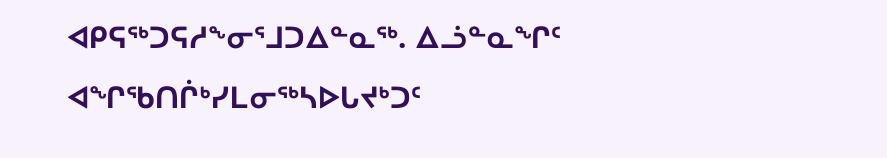ᐊᑭᕋᖅᑐᕋᓱᖕᓂᕐᒧᑐᐃᓐᓇᖅ. ᐃᓘᓐᓇᖏᑦ ᐊᖏᖃᑎᒌᒃᓯᒪᓂᖅᓴᐅᒐᔪᒃᑐᑦ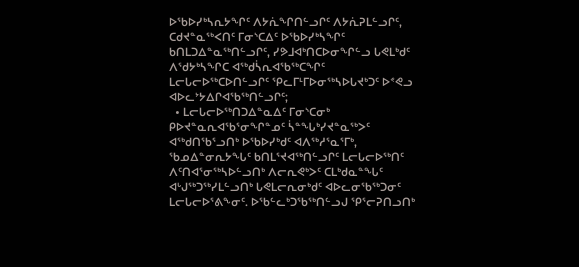ᐅᖃᐅᓯᒃᓴᕆᔭᖏᑦ ᐱᔭᕇᖏᑎᓪᓗᒋᑦ ᐱᔭᕇᕈᒪᓪᓗᒋᑦ, ᑕᑯᔪᓐᓇᖅᐸᑎᑦ ᒥᓂᔅᑕᐃᑦ ᐅᖃᐅᓯᒃᓴᖏᑦ ᑲᑎᒪᑐᐃᓐᓇᖅᑎᓪᓗᒋᑦ, ᓯᕗᒧᐊᒃᑎᑕᐅᓂᖏᓪᓗ ᒐᕙᒪᒃᑯᑦ ᐱᖁᔭᒃᓴᖏᑕ ᐊᖅᑯᓵᕆᐊᖃᖅᑕᖏᑦ ᒪᓕᒐᓕᐅᖅᑕᐅᑎᓪᓗᒋᑦ ᕿᓚᒥᒻᒥᐅᓂᖅᓴᐅᒐᔪᒃᑐᑦ ᐅᕝᕙᓗ ᐊᐅᓚᔾᔭᐃᒋᐊᖃᖅᑎᓪᓗᒋᑦ;
  • ᒪᓕᒐᓕᐅᖅᑎᑐᐃᓐᓇᐃᑦ ᒥᓂᔅᑕᓂᒃ ᑭᐅᔪᓐᓇᕆᐊᖃᕐᓂᖏᓐᓄᑦ ᓵᓐᖓᒃᓯᔪᓐᓇᖅᐳᑦ ᐊᖅᑯᑎᖃᕐᓗᑎᒃ ᐅᖃᐅᓯᒃᑯᑦ ᐊᐱᖅᓱᕐᓇᕐᒥᒃ, ᖃᓄᐃᓐᓂᕆᔭᖓᑦ ᑲᑎᒪᕐᔪᐊᖅᑎᓪᓗᒋᑦ ᒪᓕᒐᓕᐅᖅᑎᑦ ᐱᑦᑎᐊᕐᓂᖅᓴᐅᓪᓗᑎᒃ ᐱᓕᕆᕙᒃᐳᑦ ᑕᒪᒃᑯᓇᓐᖓᑦ ᐊᒡᒍᖅᑐᖅᓯᒪᓪᓗᑎᒃ ᒐᕙᒪᓕᕆᓂᒃᑯᑦ ᐊᐅᓚᓂᖃᖅᑐᓂᑦ ᒪᓕᒐᓕᐅᕐᕕᖕᓂᑦ. ᐅᖃᓪᓚᒃᑐᖃᖅᑎᓪᓗᒍ ᕿᕐᓕᕈᑎᓗᑎᒃ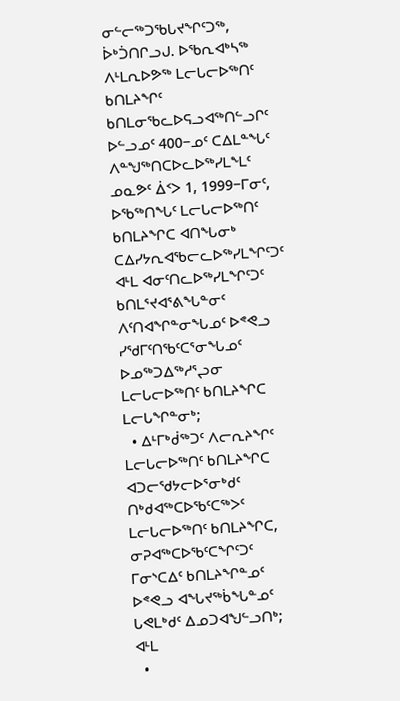ᓂᓪᓕᖅᑐᖃᒐᔪᖏᑦᑐᖅ, ᐆᒃᑑᑎᒋᓗᒍ. ᐅᖃᕆᐊᒃᓴᖅ ᐱᒻᒪᕆᐅᕗᖅ ᒪᓕᒐᓕᐅᖅᑎᑦ ᑲᑎᒪᔨᖏᑦ ᑲᑎᒪᓂᖃᓚᐅᕋᓗᐊᖅᑎᓪᓗᒋᑦ ᐅᓪᓗᓄᑦ 400−ᓄᑦ ᑕᐃᒪᓐᖓᑦ ᐱᓐᖑᖅᑎᑕᐅᓚᐅᖅᓯᒪᖕᒪᑦ ᓄᓇᕗᑦ ᐄᑉᐳ 1, 1999−ᒥᓂᑦ, ᐅᖃᖅᑎᖓᑦ ᒪᓕᒐᓕᐅᖅᑎᑦ ᑲᑎᒪᔨᖏᑕ ᐊᑎᖓᓂᒃ ᑕᐃᓯᔭᕆᐊᖃᓕᓚᐅᖅᓯᒪᖏᑦᑐᑦ ᐊᒻᒪ ᐊᓂᑦᑎᓚᐅᖅᓯᒪᖏᑦᑐᑦ ᑲᑎᒪᕐᔪᐊᕐᕕᖓᓐᓂᑦ ᐱᑦᑎᐊᖏᓐᓂᖓᓄᑦ ᐅᕝᕙᓗ ᓯᖁᒥᑦᑎᖃᑦᑕᕐᓂᖓᓄᑦ ᐅᓄᖅᑐᐃᖅᓱᕐᖢᓂ ᒪᓕᒐᓕᐅᖅᑎᑦ ᑲᑎᒪᔨᖏᑕ ᒪᓕᒐᖏᓐᓂᒃ;
  • ᐃᒻᒥᒃᑰᖅᑐᑦ ᐱᓕᕆᔨᖏᑦ ᒪᓕᒐᓕᐅᖅᑎᑦ ᑲᑎᒪᔨᖏᑕ ᐊᑐᓕᖁᔭᓕᐅᕐᓂᒃᑯᑦ ᑎᒃᑯᐊᖅᑕᐅᖃᑦᑕᖅᐳᑦ ᒪᓕᒐᓕᐅᖅᑎᑦ ᑲᑎᒪᔨᖏᑕ, ᓂᕈᐊᖅᑕᐅᖃᑦᑕᖏᑦᑐᑦ ᒥᓂᔅᑕᐃᑦ ᑲᑎᒪᔨᖏᓐᓄᑦ ᐅᕝᕙᓗ ᐊᖓᔪᖅᑳᖓᓐᓄᑦ ᒐᕙᒪᒃᑯᑦ ᐃᓄᑐᐊᖑᓪᓗᑎᒃ; ᐊᒻᒪ
  •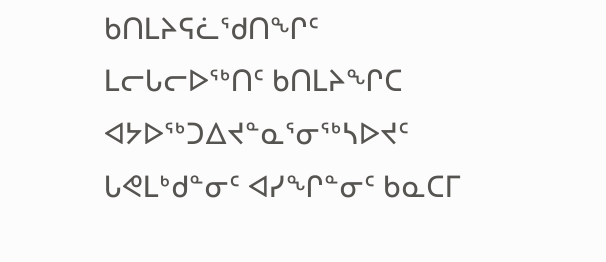ᑲᑎᒪᔨᕋᓛᖁᑎᖏᑦ ᒪᓕᒐᓕᐅᖅᑎᑦ ᑲᑎᒪᔨᖏᑕ ᐊᔭᐅᖅᑐᐃᔪᓐᓇᕐᓂᖅᓴᐅᔪᑦ ᒐᕙᒪᒃᑯᓐᓂᑦ ᐊᓯᖏᓐᓂᑦ ᑲᓇᑕᒥ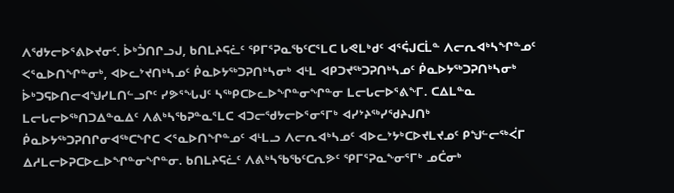ᐱᖁᔭᓕᐅᕐᕕᐅᔪᓂᑦ. ᐆᒃᑑᑎᒋᓗᒍ, ᑲᑎᒪᔨᕋᓛᑦ ᕿᒥᕐᕈᓇᖃᑦᑕᕐᒪᑕ ᒐᕙᒪᒃᑯᑦ ᐊᕐᕌᒍᑕᒫᓐ ᐱᓕᕆᐊᒃᓴᖏᓐᓄᑦ ᐸᕐᓇᐅᑎᖏᓐᓂᒃ, ᐊᐅᓚᔾᔪᑎᒃᓴᓄᑦ ᑮᓇᐅᔭᖅᑐᕈᑎᒃᓴᓂᒃ ᐊᒻᒪ ᐊᑭᑐᔪᖅᑐᕈᑎᒃᓴᓄᑦ ᑮᓇᐅᔭᖅᑐᕈᑎᒃᓴᓂᒃ ᐆᒃᑐᕋᐅᑎᓕᐊᖑᓯᒪᑎᓪᓗᒋᑦ ᓯᕗᕐᖓᒍᑦ ᓴᖅᑭᑕᐅᓚᐅᖏᓐᓂᖏᓐᓂ ᒪᓕᒐᓕᐅᕐᕕᖕᒥ. ᑕᐃᒪᓐᓇ ᒪᓕᒐᓕᐅᖅᑎᑐᐃᓐᓇᐃᑦ ᐱᕕᒃᓴᖃᕈᓐᓇᕐᒪᑕ ᐊᑐᓕᖁᔭᓕᐅᕐᓂᕐᒥᒃ ᐊᓯᔾᔨᖅᓯᖁᔨᒍᑎᒃ ᑮᓇᐅᔭᖅᑐᕈᑎᒋᓂᐊᖅᑕᖏᑕ ᐸᕐᓇᐅᑎᖏᓐᓄᑦ ᐊᒻᒪᓗ ᐱᓕᕆᐊᒃᓴᓄᑦ ᐊᐅᓚᔾᔭᒃᑕᐅᔪᒪᔪᓄᑦ ᑭᖑᓪᓕᖅᐹᒥ ᐃᓱᒪᓕᐅᕈᑕᐅᓚᐅᖏᓐᓂᖏᓐᓂ. ᑲᑎᒪᔨᕋᓛᑦ ᐱᕕᒃᓴᖃᖃᑦᑕᕆᕗᑦ ᕿᒥᕐᕈᓇᖕᓂᕐᒥᒃ ᓄᑖᓂᒃ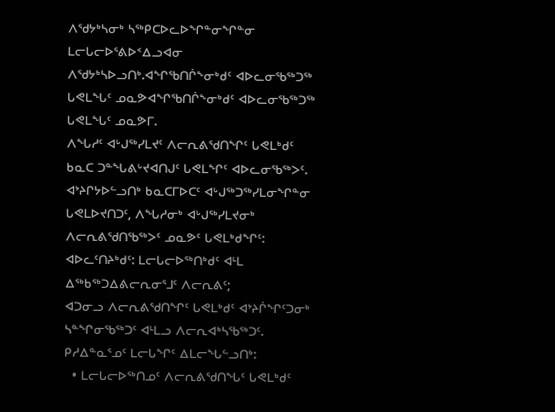ᐱᖁᔭᒃᓴᓂᒃ ᓴᖅᑭᑕᐅᓚᐅᖏᓐᓂᖏᓐᓂ ᒪᓕᒐᓕᐅᕐᕕᐅᑉᐃᓗᐊᓂ ᐱᖁᔭᒃᓴᐅᓗᑎᒃ.ᐊᖏᖃᑎᒌᖕᓂᒃᑯᑦ ᐊᐅᓚᓂᖃᖅᑐᖅ ᒐᕙᒪᖓᑦ ᓄᓇᕗᐊᖏᖃᑎᒌᖕᓂᒃᑯᑦ ᐊᐅᓚᓂᖃᖅᑐᖅ ᒐᕙᒪᖓᑦ ᓄᓇᕗᒥ.
ᐱᖓᓱᑦ ᐊᒡᒍᖅᓯᒪᔪᑦ ᐱᓕᕆᕕᖁᑎᖏᑦ ᒐᕙᒪᒃᑯᑦ
ᑲᓇᑕ ᑐᓐᖓᕕᒡᔪᐊᑎᒍᑦ ᒐᕙᒪᖏᑦ ᐊᐅᓚᓂᖃᖅᐳᑦ. ᐊᔾᔨᒋᔭᐅᓪᓗᑎᒃ ᑲᓇᑕᒥᐅᑕᑦ ᐊᒡᒍᖅᑐᖅᓯᒪᓂᖏᓐᓂ ᒐᕙᒪᐅᔪᑎᑐᑦ, ᐱᖓᓱᓂᒃ ᐊᒡᒍᖅᓯᒪᔪᓂᒃ ᐱᓕᕆᕕᖁᑎᖃᖅᐳᑦ ᓄᓇᕗᑦ ᒐᕙᒪᒃᑯᖏᑦ: ᐊᐅᓚᑦᑎᔨᒃᑯᑦ: ᒪᓕᒐᓕᐅᖅᑎᒃᑯᑦ ᐊᒻᒪ ᐃᖅᑲᖅᑐᐃᕕᓕᕆᓂᕐᒧᑦ ᐱᓕᕆᕕᑦ;
ᐊᑐᓂᓗ ᐱᓕᕆᕕᖁᑎᖏᑦ ᒐᕙᒪᒃᑯᑦ ᐊᔾᔨᒌᖏᑦᑐᓂᒃ ᓴᓐᖏᓂᖃᖅᑐᑦ ᐊᒻᒪᓗ ᐱᓕᕆᐊᒃᓴᖃᖅᑐᑦ. ᑭᓱᐃᓐᓇᕐᓄᑦ ᒪᓕᒐᖏᑦ ᐃᒪᓕᖓᓪᓗᑎᒃ:
  • ᒪᓕᒐᓕᐅᖅᑎᓄᑦ ᐱᓕᕆᕕᖁᑎᖓᑦ ᒐᕙᒪᒃᑯᑦ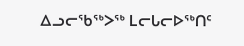ᐃᓗᓕᖃᖅᐳᖅ ᒪᓕᒐᓕᐅᖅᑎᑦ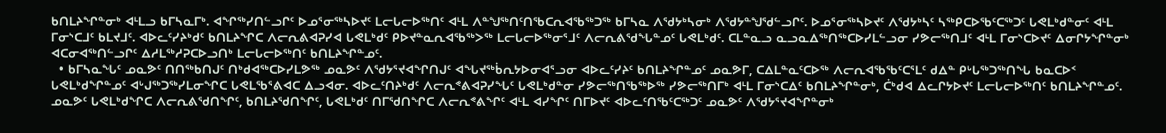ᑲᑎᒪᔨᖏᓐᓂᒃ ᐊᒻᒪᓗ ᑲᒥᓴᓇᒥᒃ. ᐊᖏᖅᓯᑎᓪᓗᒋᑦ ᐅᓄᕐᓂᖅᓴᐅᔪᑦ ᒪᓕᒐᓕᐅᖅᑎᑦ ᐊᒻᒪ ᐱᓐᖑᖅᑎᑦᑎᖃᑕᕆᐊᖃᖅᑐᖅ ᑲᒥᓴᓇ ᐱᖁᔭᒃᓴᓂᒃ ᐱᖁᔭᓐᖑᖁᓪᓗᒋᑦ. ᐅᓄᕐᓂᖅᓴᐅᔪᑦ ᐱᖁᔭᒃᓴᑦ ᓴᖅᑭᑕᐅᖃᑦᑕᖅᑐᑦ ᒐᕙᒪᒃᑯᓐᓂᑦ ᐊᒻᒪ ᒥᓂᔅᑕᒧᑦ ᑲᒪᔪᒧᑦ. ᐊᐅᓚᑦᓯᔨᒃᑯᑦ ᑲᑎᒪᔨᖏᑕ ᐱᓕᕆᕕᐊᕈᓯᐊ ᒐᕙᒪᒃᑯᑦ ᑭᐅᔪᓐᓇᕆᐊᖃᖅᐳᖅ ᒪᓕᒐᓕᐅᖅᓂᕐᒧᑦ ᐱᓕᕆᕕᖁᖓᓐᓄᑦ ᒐᕙᒪᒃᑯᑦ. ᑕᒪᓐᓇᓗ ᓇᓗᓇᐃᖅᑎᖅᑕᐅᓯᒪᓪᓗᓂ ᓯᕗᓕᖅᑎᒧᑦ ᐊᒻᒪ ᒥᓂᔅᑕᐅᔪᑦ ᐃᓂᒋᔭᖏᓐᓂᒃ ᐊᑕᓂᐊᖅᑎᓪᓗᒋᑦ ᐃᓱᒪᖅᓱᕈᑕᐅᓗᑎᒃ ᒪᓕᒐᓕᐅᖅᑎᑦ ᑲᑎᒪᔨᖏᓐᓄᑦ.
  • ᑲᒥᓴᓇᖓᑦ ᓄᓇᕗᑦ ᑎᑎᖅᑲᑎᒍᑦ ᑎᒃᑯᐊᖅᑕᐅᓯᒪᕗᖅ ᓄᓇᕗᑦ ᐱᖁᔭᕐᔪᐊᖏᑎᒍᑦ ᐊᖓᔪᖅᑳᕆᔭᐅᓂᐊᕐᓗᓂ ᐊᐅᓚᑦᓯᔨᑦ ᑲᑎᒪᔨᖏᓐᓄᑦ ᓄᓇᕗᒥ, ᑕᐃᒪᓐᓇᑦᑕᐅᖅ ᐱᓕᕆᐊᖃᖃᑦᑕᕐᒪᑦ ᑯᐃᓐ ᑭᒡᒐᖅᑐᖅᑎᖓ ᑲᓇᑕᐅᑉ ᒐᕙᒪᒃᑯᖏᓐᓄᑦ ᐊᒡᒍᖅᑐᖅᓯᒪᓂᖏᑕ ᒐᕙᒪᖃᕐᕕᐊᑕ ᐃᓗᐊᓂ. ᐊᐅᓚᑦᑎᔨᒃᑯᑦ ᐱᓕᕆᕝᕕᐊᕈᓯᖓᑦ ᒐᕙᒪᒃᑯᓐᓂ ᓯᕗᓕᖅᑎᖃᖅᐅᖅ ᓯᕗᓕᖅᑎᒥᒃ ᐊᒻᒪ ᒥᓂᔅᑕᐃᑦ ᑲᑎᒪᔨᖏᓐᓂᒃ, ᑖᒃᑯᐊ ᐃᓚᒋᔭᐅᔪᑦ ᒪᓕᒐᓕᐅᖅᑎᑦ ᑲᑎᒪᔨᖏᓐᓄᑦ. ᓄᓇᕗᑦ ᒐᕙᒪᒃᑯᖏᑕ ᐱᓕᕆᕕᖁᑎᖏᑦ, ᑲᑎᒪᔨᖁᑎᖏᑦ, ᒐᕙᒪᒃᑯᑦ ᑎᒥᖁᑎᖏᑕ ᐱᓕᕆᕝᕕᖏᑦ ᐊᒻᒪ ᐊᓯᖏᑦ ᑎᒥᐅᔪᑦ ᐊᐅᓚᑦᑎᖃᑦᑕᖅᑐᑦ ᓄᓇᕗᑦ ᐱᖁᔭᕐᔪᐊᖏᓐᓂᒃ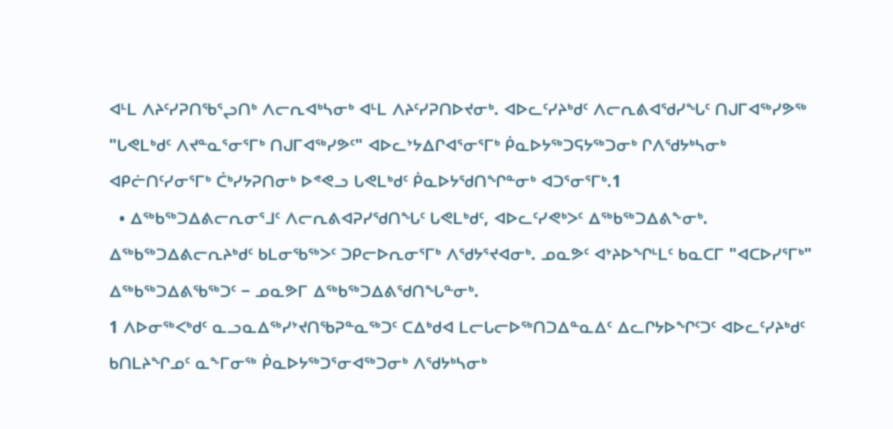ᐊᒻᒪ ᐱᔨᑦᓯᕈᑎᖃᕐᖢᑎᒃ ᐱᓕᕆᐊᒃᓴᓂᒃ ᐊᒻᒪ ᐱᔨᑦᓯᕈᑎᐅᔪᓂᒃ. ᐊᐅᓚᑦᓯᔨᒃᑯᑦ ᐱᓕᕆᕕᐊᖁᓯᖓᑦ ᑎᒍᒥᐊᖅᓯᕗᖅ "ᒐᕙᒪᒃᑯᑦ ᐱᔪᓐᓇᕐᓂᕐᒥᒃ ᑎᒍᒥᐊᖅᓯᕗᑦ" ᐊᐅᓚᔾᔭᐃᒋᐊᕐᓂᕐᒥᒃ ᑮᓇᐅᔭᖅᑐᕋᔭᖅᑐᓂᒃ ᒋᐱᖁᔭᒃᓴᓂᒃ ᐊᑭᓖᑎᑦᓯᓂᕐᒥᒃ ᑖᒃᓯᔭᕈᑎᓂᒃ ᐅᕝᕙᓗ ᒐᕙᒪᒃᑯᑦ ᑮᓇᐅᔭᖁᑎᖏᓐᓂᒃ ᐊᑐᕐᓂᕐᒥᒃ.1
  • ᐃᖅᑲᖅᑐᐃᕕᓕᕆᓂᕐᒧᑦ ᐱᓕᕆᕕᐊᕈᓯᖁᑎᖓᑦ ᒐᕙᒪᒃᑯᑦ, ᐊᐅᓚᑦᓯᕙᒃᐳᑦ ᐃᖅᑲᖅᑐᐃᕕᖕᓂᒃ. ᐃᖅᑲᖅᑐᐃᕕᓕᕆᔨᒃᑯᑦ ᑲᒪᓂᖃᖅᐳᑦ ᑐᑭᓕᐅᕆᓂᕐᒥᒃ ᐱᖁᔭᕐᔪᐊᓂᒃ. ᓄᓇᕗᑦ ᐊᔾᔨᐅᖏᒻᒪᑦ ᑲᓇᑕᒥ "ᐊᑕᐅᓯᕐᒥᒃ" ᐃᖅᑲᖅᑐᐃᕕᖃᖅᑐᑦ − ᓄᓇᕗᒥ ᐃᖅᑲᖅᑐᐃᕕᖁᑎᖓᓐᓂᒃ.
1 ᐱᐅᓂᖅᐸᒃᑯᑦ ᓇᓗᓇᐃᖅᓯᔾᔪᑎᖃᕈᓐᓇᖅᑐᑦ ᑕᐃᒃᑯᐊ ᒪᓕᒐᓕᐅᖅᑎᑐᐃᓐᓇᐃᑦ ᐃᓚᒋᔭᐅᖏᑦᑐᑦ ᐊᐅᓚᑦᓯᔨᒃᑯᑦ ᑲᑎᒪᔨᖏᓄᑦ ᓇᖕᒥᓂᖅ ᑮᓇᐅᔭᖅᑐᕐᓂᐊᖅᑐᓂᒃ ᐱᖁᔭᒃᓴᓂᒃ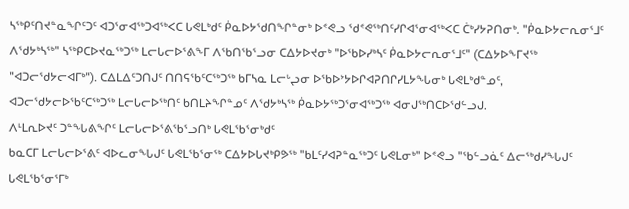ᓴᖅᑭᑦᑎᔪᓐᓇᖏᑦᑐᑦ ᐊᑐᕐᓂᐊᖅᑐᐊᖅᐸᑕ ᒐᕙᒪᒃᑯᑦ ᑮᓇᐅᔭᖁᑎᖏᓐᓂᒃ ᐅᕝᕙᓗ ᖁᕝᕙᖅᑎᑦᓯᒋᐊᕐᓂᐊᖅᐸᑕ ᑖᒃᓯᔭᕈᑎᓂᒃ. "ᑮᓇᐅᔭᓕᕆᓂᕐᒧᑦ ᐱᖁᔭᒃᓴᖅ" ᓴᖅᑭᑕᐅᔪᓇᖅᑐᖅ ᒪᓕᒐᓕᐅᕐᕕᖕᒥ ᐱᖃᑎᖃᕐᓗᓂ ᑕᐃᔭᐅᔪᓂᒃ "ᐅᖃᐅᓯᒃᓴᑦ ᑮᓇᐅᔭᓕᕆᓂᕐᒧᑦ" (ᑕᐃᔭᐅᖕᒥᔪᖅ "ᐊᑐᓕᖁᔭᓕᐊᒥᒃ"). ᑕᐃᒪᐃᑦᑐᑎᒍᑦ ᑎᑎᕋᖃᑦᑕᖅᑐᖅ ᑲᒥᓴᓇ ᒪᓕᒡᖢᓂ ᐅᖃᐅᔾᔭᐅᒋᐊᕈᑎᒋᓯᒪᔭᖓᓂᒃ ᒐᕙᒪᒃᑯᓐᓄᑦ, ᐊᑐᓕᖁᔭᓕᐅᖃᑦᑕᖅᑐᖅ ᒪᓕᒐᓕᐅᖅᑎᑦ ᑲᑎᒪᔨᖏᓐᓄᑦ ᐱᖁᔭᒃᓴᖅ ᑮᓇᐅᔭᖅᑐᕐᓂᐊᖅᑐᖅ ᐊᓂᒍᖅᑎᑕᐅᖁᓪᓗᒍ.
ᐱᒻᒪᕆᐅᔪᑦ ᑐᓐᖓᕕᖏᑦ ᒪᓕᒐᓕᐅᕐᕕᖃᕐᓗᑎᒃ ᒐᕙᒪᖃᕐᓂᒃᑯᑦ
ᑲᓇᑕᒥ ᒪᓕᒐᓕᐅᕐᕕᑦ ᐊᐅᓚᓂᖓᒍᑦ ᒐᕙᒪᖃᕐᓂᖅ ᑕᐃᔭᐅᒐᔪᒃᑭᕗᖅ "ᑲᒪᑦᓯᐊᕈᓐᓇᖅᑐᑦ ᒐᕙᒪᓂᒃ" ᐅᕝᕙᓗ "ᖃᓪᓗᓈᑦ ᐃᓕᖅᑯᓯᖓᒍᑦ ᒐᕙᒪᖃᕐᓂᕐᒥᒃ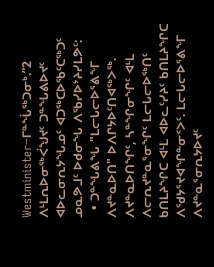Westminister−ᒥᓐᖔᖅᑐᓂᒃ.”2 ᐱᒻᒪᕆᐅᓂᖅᐹᖑᔪᑦ ᑐᓐᖓᕕᐅᔪᑦ ᐊᐅᓚᓂᕆᔭᖓᓄᑦ ᐊᑐᖅᑕᐅᖃᑦᑕᖅᑐᑦ ᓄᓇᕗᒧᑦ ᐅᑯᓂᖓ ᐱᖃᓯᐅᔾᔨᓯᒪᕗᑦ:
  • ᑐᓐᖓᕕᖓ "ᒪᓕᒐᓕᐅᕐᕕᖕᒥ ᐱᔪᓐᓇᐅᑎ" ᐅᐱᒋᔭᐅᑦᑎᐊᖅᐳᖅ. ᐱᔪᓐᓇᐅᑎᖏᑦ, ᓴᓐᖏᓂᖏᑦ ᐊᒻᒪ ᐱᓕᕆᔪᓐᓇᕐᓂᖏᑦ ᒪᓕᒐᓕᐅᖅᑎᑦ ᑲᑎᒪᔨᖏᑕ ᐊᒻᒪ ᐊᐅᓚᑦᓯᔨᑦ ᑲᑎᒪᔨᖏᑕ ᐱᖁᔭᕐᔪᐊᖏᓐᓂᑉᐳᑦ. ᒪᓕᒐᓕᐅᕐᕕᖕᒥ ᐱᔪᓐᓇᕐᓂᕆᔭᐅᔪᑦ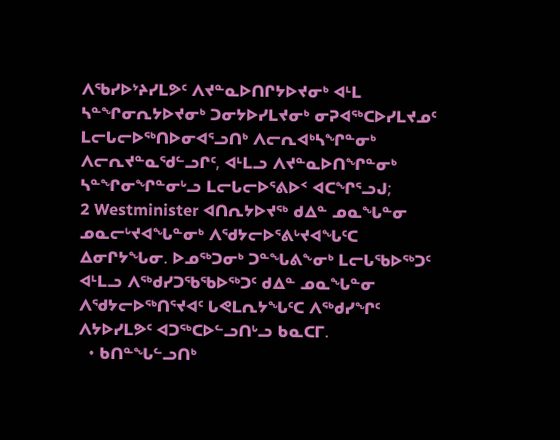ᐱᖃᓯᐅᔾᔨᓯᒪᕗᑦ ᐱᔪᓐᓇᐅᑎᒋᔭᐅᔪᓂᒃ ᐊᒻᒪ ᓴᓐᖏᓂᕆᔭᐅᔪᓂᒃ ᑐᓂᔭᐅᓯᒪᔪᓂᒃ ᓂᕈᐊᖅᑕᐅᓯᒪᔪᓄᑦ ᒪᓕᒐᓕᐅᖅᑎᐅᓂᐊᕐᓗᑎᒃ ᐱᓕᕆᐊᒃᓴᖏᓐᓂᒃ ᐱᓕᕆᔪᓐᓇᖁᓪᓗᒋᑦ, ᐊᒻᒪᓗ ᐱᔪᓐᓇᐅᑎᖏᓐᓂᒃ ᓴᓐᖏᓂᖏᓐᓂᒡᓗ ᒪᓕᒐᓕᐅᕐᕕᐅᑉ ᐊᑕᖏᕐᓗᒍ;
2 Westminister ᐊᑎᕆᔭᐅᔪᖅ ᑯᐃᓐ ᓄᓇᖓᓐᓂ ᓄᓇᓕᒡᔪᐊᖓᓐᓂᒃ ᐱᖁᔭᓕᐅᕐᕕᒡᔪᐊᖓᑦᑕ ᐃᓂᒋᔭᖓᓂ. ᐅᓄᖅᑐᓂᒃ ᑐᓐᖓᕕᖕᓂᒃ ᒪᓕᒐᖃᐅᖅᑐᑦ ᐊᒻᒪᓗ ᐱᖅᑯᓯᑐᖃᖃᐅᖅᑐᑦ ᑯᐃᓐ ᓄᓇᖓᓐᓂ ᐱᖁᔭᓕᐅᖅᑎᕐᔪᐊᑦ ᒐᕙᒪᕆᔭᖓᑦᑕ ᐱᖅᑯᓯᖏᑦ ᐱᔭᐅᓯᒪᕗᑦ ᐊᑐᖅᑕᐅᓪᓗᑎᒡᓗ ᑲᓇᑕᒥ.
  • ᑲᑎᓐᖓᓪᓗᑎᒃ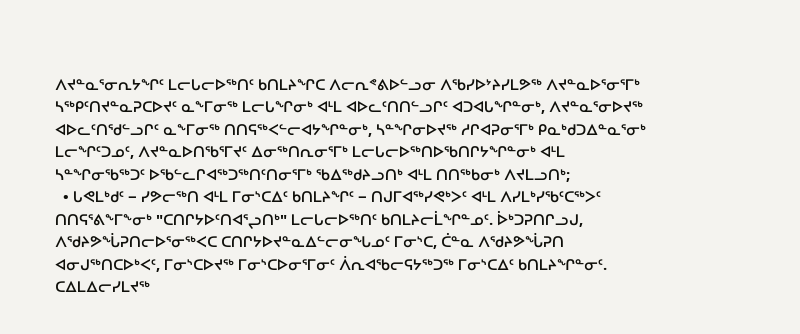ᐱᔪᓐᓇᕐᓂᕆᔭᖏᑦ ᒪᓕᒐᓕᐅᖅᑎᑦ ᑲᑎᒪᔨᖏᑕ ᐱᓕᕆᕝᕕᐅᓪᓗᓂ ᐱᖃᓯᐅᔾᔨᓯᒪᕗᖅ ᐱᔪᓐᓇᐅᕐᓂᕐᒥᒃ ᓴᖅᑭᑦᑎᔪᓐᓇᕈᑕᐅᔪᑦ ᓇᖕᒥᓂᖅ ᒪᓕᒐᖏᓂᒃ ᐊᒻᒪ ᐊᐅᓚᑦᑎᑎᓪᓗᒋᑦ ᐊᑐᐊᒐᖏᓐᓂᒃ, ᐱᔪᓐᓇᕐᓂᐅᔪᖅ ᐊᐅᓚᑦᑎᖁᓪᓗᒋᑦ ᓇᖕᒥᓂᖅ ᑎᑎᕋᖅᐸᓪᓕᐊᔭᖏᓐᓂᒃ, ᓴᓐᖏᓂᐅᔪᖅ ᓱᒋᐊᕈᓂᕐᒥᒃ ᑭᓇᒃᑯᑐᐃᓐᓇᕐᓂᒃ ᒪᓕᖏᑦᑐᓄᑦ, ᐱᔪᓐᓇᐅᑎᖃᕐᒥᔪᑦ ᐃᓂᖅᑎᕆᓂᕐᒥᒃ ᒪᓕᒐᓕᐅᖅᑎᐅᖃᑎᒋᔭᖏᓐᓂᒃ ᐊᒻᒪ ᓴᓐᖏᓂᖃᖅᑐᑦ ᐅᖃᓪᓚᒋᐊᖅᑐᖅᑎᑦᑎᓂᕐᒥᒃ ᖃᐃᖅᑯᔨᓗᑎᒃ ᐊᒻᒪ ᑎᑎᖅᑲᓂᒃ ᐱᔪᒪᓗᑎᒃ;
  • ᒐᕙᒪᒃᑯᑦ − ᓯᕗᓕᖅᑎ ᐊᒻᒪ ᒥᓂᔅᑕᐃᑦ ᑲᑎᒪᔨᖏᑦ − ᑎᒍᒥᐊᖅᓯᕙᒃᐳᑦ ᐊᒻᒪ ᐱᓯᒪᒃᓯᖃᑦᑕᖅᐳᑦ ᑎᑎᕋᕐᕕᖕᒥᖕᓂᒃ "ᑕᑎᒋᔭᐅᑦᑎᐊᕐᖢᑎᒃ" ᒪᓕᒐᓕᐅᖅᑎᑦ ᑲᑎᒪᔨᓕᒫᖏᓐᓄᑦ. ᐆᒃᑐᕈᑎᒋᓗᒍ, ᐱᖁᔨᕗᖔᕈᑎᓕᐅᕐᓂᖅᐸᑕ ᑕᑎᒋᔭᐅᔪᓐᓇᐃᓪᓕᓂᖓᓄᑦ ᒥᓂᔅᑕ, ᑖᓐᓇ ᐱᖁᔨᕗᖔᕈᑎ ᐊᓂᒍᖅᑎᑕᐅᒃᐸᑦ, ᒥᓂᔅᑕᐅᔪᖅ ᒥᓂᔅᑕᐅᓂᕐᒥᓂᑦ ᐲᕆᐊᖃᓕᕋᔭᖅᑐᖅ ᒥᓂᔅᑕᐃᑦ ᑲᑎᒪᔨᖏᓐᓂᑦ. ᑕᐃᒪᐃᓕᓯᒪᔪᖅ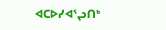ᐊᑕᐅᓯᐊᕐᖢᑎᒃ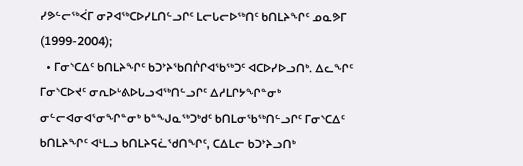ᓯᕗᓪᓕᖅᐹᒥ ᓂᕈᐊᖅᑕᐅᓯᒪᑎᓪᓗᒋᑦ ᒪᓕᒐᓕᐅᖅᑎᑦ ᑲᑎᒪᔨᖏᑦ ᓄᓇᕗᒥ (1999-2004);
  • ᒥᓂᔅᑕᐃᑦ ᑲᑎᒪᔨᖏᑦ ᑲᑐᔾᔨᖃᑎᒌᒋᐊᖃᖅᑐᑦ ᐊᑕᐅᓯᐅᓗᑎᒃ. ᐃᓚᖏᑦ ᒥᓂᔅᑕᐅᔪᑦ ᓂᕆᐅᒡᕕᐅᒐᓗᐊᖅᑎᓪᓗᒋᑦ ᐃᓱᒪᒋᔭᖏᓐᓂᒃ ᓂᓪᓕᐊᓂᐊᕐᓂᖏᓐᓂᒃ ᑲᓐᖑᓇᖅᑐᒃᑯᑦ ᑲᑎᒪᓂᖃᖅᑎᓪᓗᒋᑦ ᒥᓂᔅᑕᐃᑦ ᑲᑎᒪᔨᖏᑦ ᐊᒻᒪᓗ ᑲᑎᒪᔨᕋᓛᖁᑎᖏᑦ, ᑕᐃᒪᓕ ᑲᑐᔾᔨᓗᑎᒃ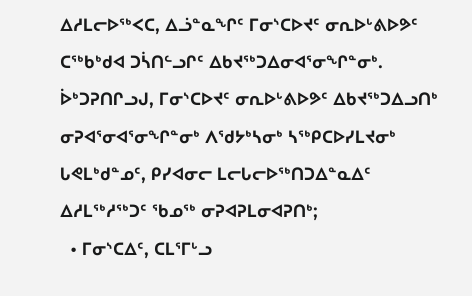ᐃᓱᒪᓕᐅᖅᐸᑕ, ᐃᓘᓐᓇᖏᑦ ᒥᓂᔅᑕᐅᔪᑦ ᓂᕆᐅᒡᕕᐅᕗᑦ ᑕᖅᑲᒃᑯᐊ ᑐᓵᑎᓪᓗᒋᑦ ᐃᑲᔪᖅᑐᐃᓂᐊᕐᓂᖏᓐᓂᒃ. ᐆᒃᑐᕈᑎᒋᓗᒍ, ᒥᓂᔅᑕᐅᔪᑦ ᓂᕆᐅᒡᕕᐅᕗᑦ ᐃᑲᔪᖅᑐᐃᓗᑎᒃ ᓂᕈᐊᕐᓂᐊᕐᓂᖏᓐᓂᒃ ᐱᖁᔭᒃᓴᓂᒃ ᓴᖅᑭᑕᐅᓯᒪᔪᓂᒃ ᒐᕙᒪᒃᑯᓐᓄᑦ, ᑭᓯᐊᓂᓕ ᒪᓕᒐᓕᐅᖅᑎᑐᐃᓐᓇᐃᑦ ᐃᓱᒪᖅᓱᖅᑐᑦ ᖃᓄᖅ ᓂᕈᐊᕈᒪᓂᐊᕈᑎᒃ;
  • ᒥᓂᔅᑕᐃᑦ, ᑕᒪᕐᒥᒡᓗ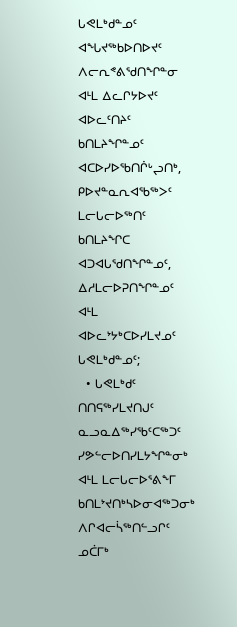ᒐᕙᒪᒃᑯᓐᓄᑦ ᐊᖓᔪᖅᑲᐅᑎᐅᔪᑦ ᐱᓕᕆᕝᕕᖁᑎᖏᓐᓂ ᐊᒻᒪ ᐃᓚᒋᔭᐅᔪᑦ ᐊᐅᓚᑦᑎᔨᑦ ᑲᑎᒪᔨᖏᓐᓄᑦ ᐊᑕᐅᓯᐅᖃᑎᒌᒡᖢᑎᒃ, ᑭᐅᔪᓐᓇᕆᐊᖃᖅᐳᑦ ᒪᓕᒐᓕᐅᖅᑎᑦ ᑲᑎᒪᔨᖏᑕ ᐊᑐᐊᒐᖁᑎᖏᓐᓄᑦ, ᐃᓱᒪᓕᐅᕈᑎᖏᓐᓄᑦ ᐊᒻᒪ ᐊᐅᓚᔾᔭᒃᑕᐅᓯᒪᔪᓄᑦ ᒐᕙᒪᒃᑯᓐᓄᑦ;
  • ᒐᕙᒪᒃᑯᑦ ᑎᑎᕋᖅᓯᒪᔪᑎᒍᑦ ᓇᓗᓇᐃᖅᓯᖃᑦᑕᖅᑐᑦ ᓯᕗᓪᓕᐅᑎᓯᒪᔭᖏᓐᓂᒃ ᐊᒻᒪ ᒪᓕᒐᓕᐅᕐᕕᖕᒥ ᑲᑎᒪᔾᔪᑎᒃᓴᐅᓂᐊᖅᑐᓂᒃ ᐱᒋᐊᓕᓵᖅᑎᓪᓗᒋᑦ ᓄᑖᒥᒃ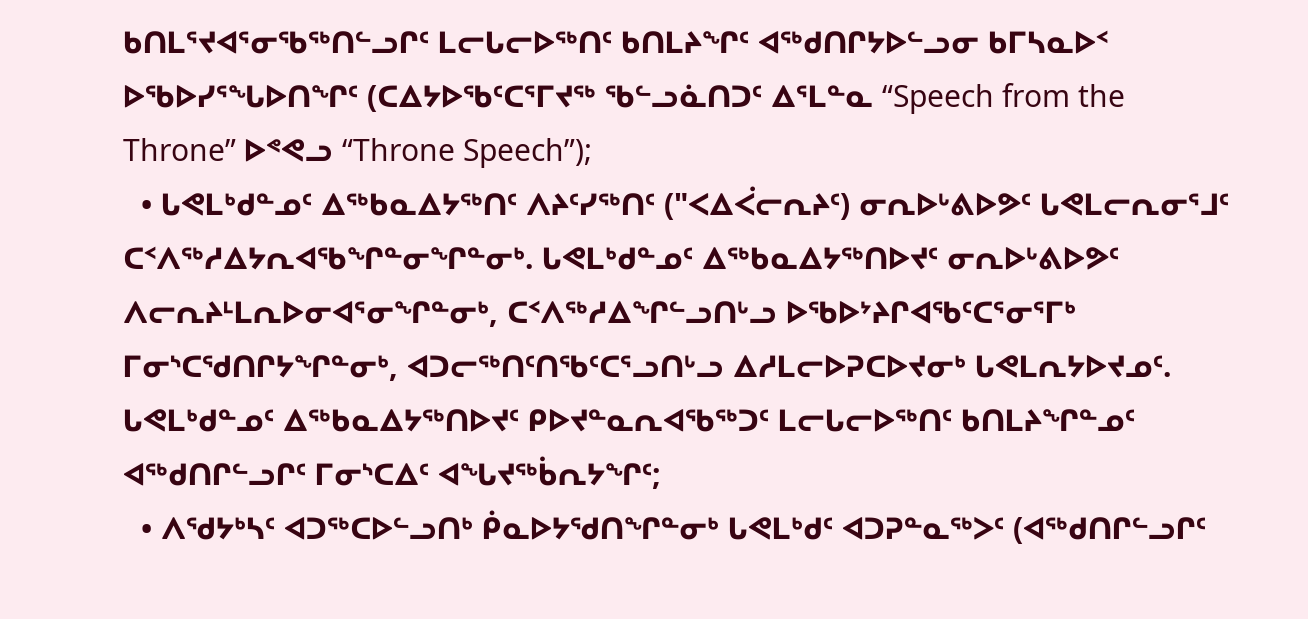ᑲᑎᒪᕐᔪᐊᕐᓂᖃᖅᑎᓪᓗᒋᑦ ᒪᓕᒐᓕᐅᖅᑎᑦ ᑲᑎᒪᔨᖏᑦ ᐊᖅᑯᑎᒋᔭᐅᓪᓗᓂ ᑲᒥᓴᓇᐅᑉ ᐅᖃᐅᓯᕐᖓᐅᑎᖏᑦ (ᑕᐃᔭᐅᖃᑦᑕᕐᒥᔪᖅ ᖃᓪᓗᓈᑎᑐᑦ ᐃᕐᒪᓐᓇ “Speech from the Throne” ᐅᕝᕙᓗ “Throne Speech”);
  • ᒐᕙᒪᒃᑯᓐᓄᑦ ᐃᖅᑲᓇᐃᔭᖅᑎᑦ ᐱᔨᑦᓯᖅᑎᑦ ("ᐸᐃᐹᓕᕆᔨᑦ) ᓂᕆᐅᒡᕕᐅᕗᑦ ᒐᕙᒪᓕᕆᓂᕐᒧᑦ ᑕᑉᐱᖅᓱᐃᔭᕆᐊᖃᖏᓐᓂᖏᓐᓂᒃ. ᒐᕙᒪᒃᑯᓐᓄᑦ ᐃᖅᑲᓇᐃᔭᖅᑎᐅᔪᑦ ᓂᕆᐅᒡᕕᐅᕗᑦ ᐱᓕᕆᔨᒻᒪᕆᐅᓂᐊᕐᓂᖏᓐᓂᒃ, ᑕᑉᐱᖅᓱᐃᖏᓪᓗᑎᒡᓗ ᐅᖃᐅᔾᔨᒋᐊᖃᑦᑕᕐᓂᕐᒥᒃ ᒥᓂᔅᑕᖁᑎᒋᔭᖏᓐᓂᒃ, ᐊᑐᓕᖅᑎᑦᑎᖃᑦᑕᕐᓗᑎᒡᓗ ᐃᓱᒪᓕᐅᕈᑕᐅᔪᓂᒃ ᒐᕙᒪᕆᔭᐅᔪᓄᑦ. ᒐᕙᒪᒃᑯᓐᓄᑦ ᐃᖅᑲᓇᐃᔭᖅᑎᐅᔪᑦ ᑭᐅᔪᓐᓇᕆᐊᖃᖅᑐᑦ ᒪᓕᒐᓕᐅᖅᑎᑦ ᑲᑎᒪᔨᖏᓐᓄᑦ ᐊᖅᑯᑎᒋᓪᓗᒋᑦ ᒥᓂᔅᑕᐃᑦ ᐊᖓᔪᖅᑳᕆᔭᖏᑦ;
  • ᐱᖁᔭᒃᓴᑦ ᐊᑐᖅᑕᐅᓪᓗᑎᒃ ᑮᓇᐅᔭᖁᑎᖏᓐᓂᒃ ᒐᕙᒪᒃᑯᑦ ᐊᑐᕈᓐᓇᖅᐳᑦ (ᐊᖅᑯᑎᒋᓪᓗᒋᑦ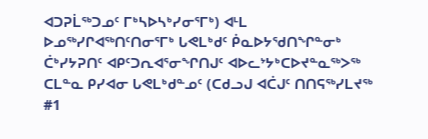ᐊᑐᕈᒫᖅᑐᓄᑦ ᒥᒃᓴᐅᓴᒃᓯᓂᕐᒥᒃ) ᐊᒻᒪ ᐅᓄᖅᓯᒋᐊᖅᑎᑦᑎᓂᕐᒥᒃ ᒐᕙᒪᒃᑯᑦ ᑮᓇᐅᔭᖁᑎᖏᓐᓂᒃ ᑖᒃᓯᔭᕈᑎᑦ ᐊᑭᑦᑐᕆᐊᕐᓂᖏᑎᒍᑦ ᐊᐅᓚᔾᔭᒃᑕᐅᔪᓐᓇᖅᐳᖅ ᑕᒪᓐᓇ ᑭᓯᐊᓂ ᒐᕙᒪᒃᑯᓐᓄᑦ (ᑕᑯᓗᒍ ᐊᑖᒍᑦ ᑎᑎᕋᖅᓯᒪᔪᖅ #1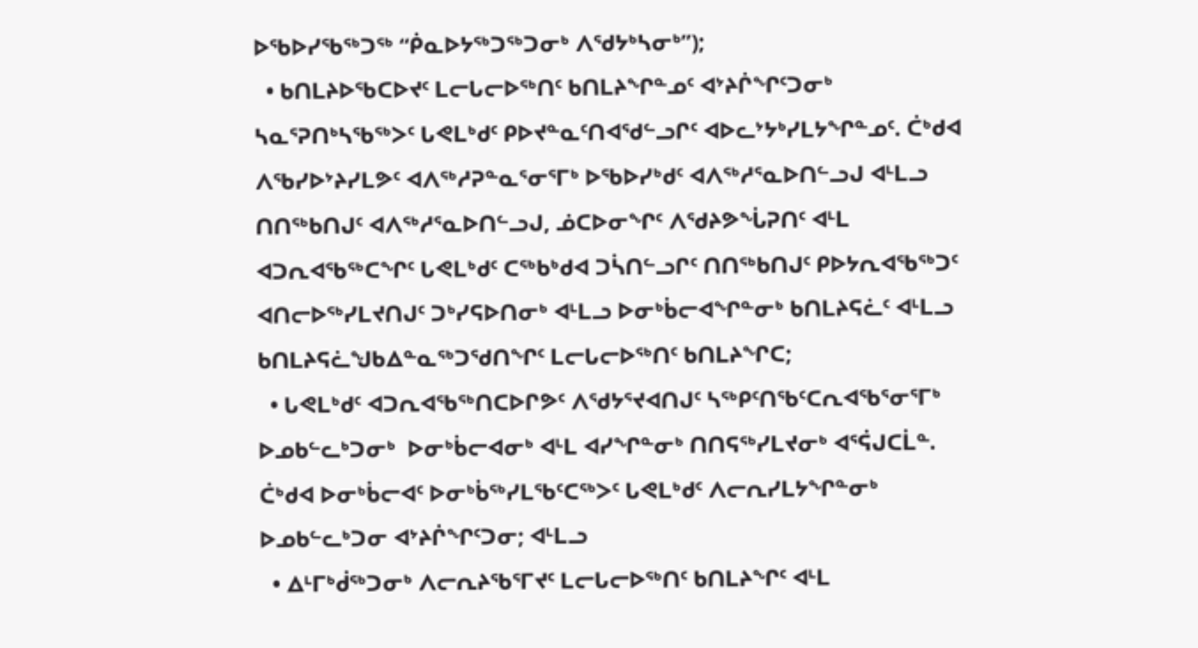ᐅᖃᐅᓯᖃᖅᑐᖅ “ᑮᓇᐅᔭᖅᑐᖅᑐᓂᒃ ᐱᖁᔭᒃᓴᓂᒃ”);
  • ᑲᑎᒪᔨᐅᖃᑕᐅᔪᑦ ᒪᓕᒐᓕᐅᖅᑎᑦ ᑲᑎᒪᔨᖏᓐᓄᑦ ᐊᔾᔨᒌᖏᑦᑐᓂᒃ ᓴᓇᕐᕈᑎᒃᓴᖃᖅᐳᑦ ᒐᕙᒪᒃᑯᑦ ᑭᐅᔪᓐᓇᑦᑎᐊᖁᓪᓗᒋᑦ ᐊᐅᓚᔾᔭᒃᓯᒪᔭᖏᓐᓄᑦ. ᑖᒃᑯᐊ ᐱᖃᓯᐅᔾᔨᓯᒪᕗᑦ ᐊᐱᖅᓱᕈᓐᓇᕐᓂᕐᒥᒃ ᐅᖃᐅᓯᒃᑯᑦ ᐊᐱᖅᓱᕐᓇᐅᑎᓪᓗᒍ ᐊᒻᒪᓗ ᑎᑎᖅᑲᑎᒍᑦ ᐊᐱᖅᓱᕐᓇᐅᑎᓪᓗᒍ, ᓅᑕᐅᓂᖏᑦ ᐱᖁᔨᕗᖔᕈᑎᑦ ᐊᒻᒪ ᐊᑐᕆᐊᖃᖅᑕᖏᑦ ᒐᕙᒪᒃᑯᑦ ᑕᖅᑲᒃᑯᐊ ᑐᓵᑎᓪᓗᒋᑦ ᑎᑎᖅᑲᑎᒍᑦ ᑭᐅᔭᕆᐊᖃᖅᑐᑦ ᐊᑎᓕᐅᖅᓯᒪᔪᑎᒍᑦ ᑐᒃᓯᕋᐅᑎᓂᒃ ᐊᒻᒪᓗ ᐅᓂᒃᑳᓕᐊᖏᓐᓂᒃ ᑲᑎᒪᔨᕋᓛᑦ ᐊᒻᒪᓗ ᑲᑎᒪᔨᕋᓛᖑᑲᐃᓐᓇᖅᑐᖁᑎᖏᑦ ᒪᓕᒐᓕᐅᖅᑎᑦ ᑲᑎᒪᔨᖏᑕ;
  • ᒐᕙᒪᒃᑯᑦ ᐊᑐᕆᐊᖃᖅᑎᑕᐅᒋᕗᑦ ᐱᖁᔭᕐᔪᐊᑎᒍᑦ ᓴᖅᑭᑦᑎᖃᑦᑕᕆᐊᖃᕐᓂᕐᒥᒃ ᐅᓄᑲᓪᓚᒃᑐᓂᒃ  ᐅᓂᒃᑳᓕᐊᓂᒃ ᐊᒻᒪ ᐊᓯᖏᓐᓂᒃ ᑎᑎᕋᖅᓯᒪᔪᓂᒃ ᐊᕐᕌᒍᑕᒫᓐ. ᑖᒃᑯᐊ ᐅᓂᒃᑳᓕᐊᑦ ᐅᓂᒃᑳᖅᓯᒪᖃᑦᑕᖅᐳᑦ ᒐᕙᒪᒃᑯᑦ ᐱᓕᕆᓯᒪᔭᖏᓐᓂᒃ ᐅᓄᑲᓪᓚᒃᑐᓂ ᐊᔾᔨᒌᖏᑦᑐᓂ; ᐊᒻᒪᓗ
  • ᐃᒻᒥᒃᑰᖅᑐᓂᒃ ᐱᓕᕆᔨᖃᕐᒥᔪᑦ ᒪᓕᒐᓕᐅᖅᑎᑦ ᑲᑎᒪᔨᖏᑦ ᐊᒻᒪ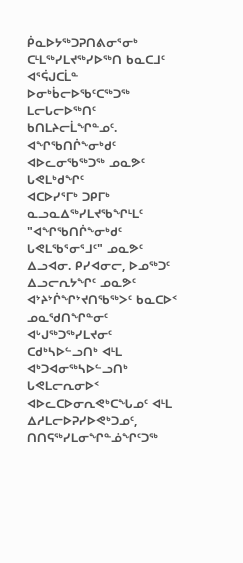ᑮᓇᐅᔭᖅᑐᕈᑎᕕᓂᕐᓂᒃ ᑕᒻᒪᖅᓯᒪᔪᖅᓯᐅᖅᑎ ᑲᓇᑕᒧᑦ ᐊᕐᕌᒍᑕᒫᓐ ᐅᓂᒃᑳᓕᐅᖃᑦᑕᖅᑐᖅ ᒪᓕᒐᓕᐅᖅᑎᑦ ᑲᑎᒪᔨᓕᒫᖏᓐᓄᑦ.
ᐊᖏᖃᑎᒌᖕᓂᒃᑯᑦ ᐊᐅᓚᓂᖃᖅᑐᖅ ᓄᓇᕗᑦ ᒐᕙᒪᒃᑯᖏᑦ
ᐊᑕᐅᓯᕐᒥᒃ ᑐᑭᒥᒃ ᓇᓗᓇᐃᖅᓯᒪᔪᖃᖏᒻᒪᑦ "ᐊᖏᖃᑎᒌᖕᓂᒃᑯᑦ ᒐᕙᒪᖃᕐᓂᕐᒧᑦ" ᓄᓇᕗᑦ ᐃᓗᐊᓂ. ᑭᓯᐊᓂᓕ, ᐅᓄᖅᑐᑦ ᐃᓗᓕᕆᔭᖏᑦ ᓄᓇᕗᑦ ᐊᔾᔨᔾᒌᖏᔾᔪᑎᖃᖅᐳᑦ ᑲᓇᑕᐅᑉ ᓄᓇᖁᑎᖏᓐᓂᑦ ᐊᒡᒍᖅᑐᖅᓯᒪᔪᓂᑦ ᑕᑯᒃᓴᐅᓪᓗᑎᒃ ᐊᒻᒪ ᐊᒃᑐᐊᓂᖅᓴᐅᓪᓗᑎᒃ ᒐᕙᒪᓕᕆᓂᐅᑉ ᐊᐅᓚᑕᐅᓂᕆᕙᒃᑕᖓᓄᑦ ᐊᒻᒪ ᐃᓱᒪᓕᐅᕈᓯᐅᕙᒃᑐᓄᑦ, ᑎᑎᕋᖅᓯᒪᓂᖏᓐᓅᖏᑦᑐᖅ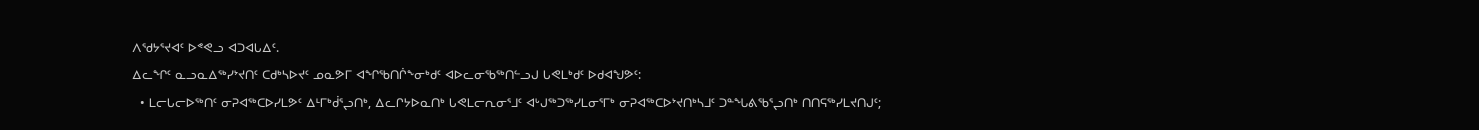ᐱᖁᔭᕐᔪᐊᑦ ᐅᕝᕙᓗ ᐊᑐᐊᒐᐃᑦ.
ᐃᓚᖏᑦ ᓇᓗᓇᐃᖅᓯᔾᔪᑎᑦ ᑕᑯᒃᓴᐅᔪᑦ ᓄᓇᕗᒥ ᐊᖏᖃᑎᒌᖕᓂᒃᑯᑦ ᐊᐅᓚᓂᖃᖅᑎᓪᓗᒍ ᒐᕙᒪᒃᑯᑦ ᐅᑯᐊᖑᕗᑦ:
  • ᒪᓕᒐᓕᐅᖅᑎᑦ ᓂᕈᐊᖅᑕᐅᓯᒪᕗᑦ ᐃᒻᒥᒃᑰᕐᖢᑎᒃ, ᐃᓚᒋᔭᐅᓇᑎᒃ ᒐᕙᒪᓕᕆᓂᕐᒧᑦ ᐊᒡᒍᖅᑐᖅᓯᒪᓂᕐᒥᒃ ᓂᕈᐊᖅᑕᐅᔾᔪᑎᒃᓴᒧᑦ ᑐᓐᖓᕕᖃᕐᖢᑎᒃ ᑎᑎᕋᖅᓯᒪᔪᑎᒍᑦ;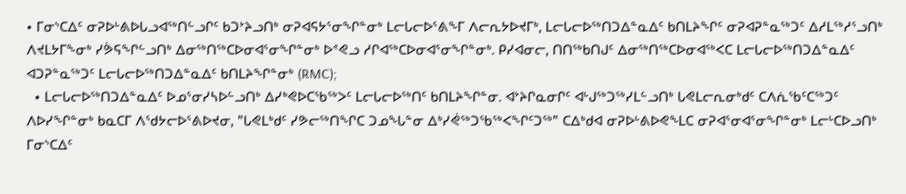• ᒥᓂᔅᑕᐃᑦ ᓂᕈᐅᒡᕕᐅᒐᓗᐊᖅᑎᓪᓗᒋᑦ ᑲᑐᔾᔨᓗᑎᒃ ᓂᕈᐊᕋᔭᕐᓂᖏᓐᓂᒃ ᒪᓕᒐᓕᐅᕐᕕᖕᒥ ᐱᓕᕆᔭᐅᔪᒥᒃ, ᒪᓕᒐᓕᐅᖅᑎᑐᐃᓐᓇᐃᑦ ᑲᑎᒪᔨᖏᑦ ᓂᕈᐊᕈᓐᓇᖅᑐᑦ ᐃᓱᒪᖅᓱᕐᓗᑎᒃ ᐱᔪᒪᔭᒥᖕᓂᒃ ᓯᕘᕋᖏᓪᓗᑎᒃ ᐃᓂᖅᑎᖅᑕᐅᓂᐊᕐᓂᖏᓐᓂᒃ ᐅᕝᕙᓗ ᓱᒋᐊᖅᑕᐅᓂᐊᕐᓂᖏᓐᓂᒃ. ᑭᓯᐊᓂᓕ, ᑎᑎᖅᑲᑎᒍᑦ ᐃᓂᖅᑎᖅᑕᐅᓂᐊᖅᐸᑕ ᒪᓕᒐᓕᐅᖅᑎᑐᐃᓐᓇᐃᑦ ᐊᑐᕈᓐᓇᖅᑐᑦ ᒪᓕᒐᓕᐅᖅᑎᑐᐃᓐᓇᐃᑦ ᑲᑎᒪᔨᖏᓐᓂᒃ (RMC);
  • ᒪᓕᒐᓕᐅᖅᑎᑐᐃᓐᓇᐃᑦ ᐅᓄᕐᓂᓯᓴᐅᓪᓗᑎᒃ ᐃᓯᒃᕙᐅᑕᖃᖅᐳᑦ ᒪᓕᒐᓕᐅᖅᑎᑦ ᑲᑎᒪᔨᖏᓐᓂ. ᐊᔾᔨᒋᓇᓂᒋᑦ ᐊᒡᒍᖅᑐᖅᓯᒪᓪᓗᑎᒃ ᒐᕙᒪᓕᕆᓂᒃᑯᑦ ᑕᐱᕇᖃᑦᑕᖅᑐᑦ ᐱᐅᓯᖏᓐᓂᒃ ᑲᓇᑕᒥ ᐱᖁᔭᓕᐅᕐᕕᐅᔪᓂ, "ᒐᕙᒪᒃᑯᑦ ᓯᕗᓕᖅᑎᖏᑕ ᑐᓄᖓᓐᓂ ᐃᒃᓯᕚᖅᑐᖃᖅᐸᖏᑦᑐᖅ" ᑕᐃᒃᑯᐊ ᓂᕈᐅᒡᕕᐅᕙᖕᒪᑕ ᓂᕈᐊᕐᓂᐊᕐᓂᖏᓐᓂᒃ ᒪᓕᒡᑕᐅᓗᑎᒃ ᒥᓂᔅᑕᐃᑦ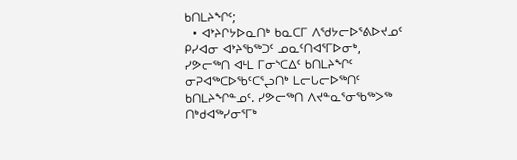ᑲᑎᒪᔨᖏᑦ;
  • ᐊᔾᔨᒋᔭᐅᓇᑎᒃ ᑲᓇᑕᒥ ᐱᖁᔭᓕᐅᕐᕕᐅᔪᓄᑦ ᑭᓯᐊᓂ ᐊᔾᔨᖃᖅᑐᑦ ᓄᓇᑦᑎᐊᕐᒥᐅᓂᒃ, ᓯᕗᓕᖅᑎ ᐊᒻᒪ ᒥᓂᔅᑕᐃᑦ ᑲᑎᒪᔨᖏᑦ ᓂᕈᐊᖅᑕᐅᖃᑦᑕᕐᖢᑎᒃ ᒪᓕᒐᓕᐅᖅᑎᑦ ᑲᑎᒪᔨᖏᓐᓄᑦ. ᓯᕗᓕᖅᑎ ᐱᔪᓐᓇᕐᓂᖃᖅᐳᖅ ᑎᒃᑯᐊᖅᓯᓂᕐᒥᒃ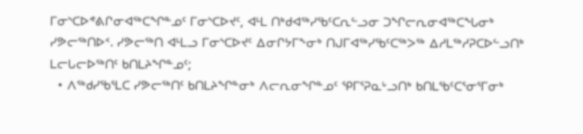ᒥᓂᔅᑕᐅᕝᕕᒋᓂᐊᖅᑕᖏᓐᓄᑦ ᒥᓂᔅᑕᐅᔪᑦ, ᐊᒻᒪ ᑎᒃᑯᐊᖅᓯᖃᑦᑕᕆᓪᓗᓂ ᑐᖏᓕᕆᓂᐊᖅᑕᖓᓂᒃ ᓯᕗᓕᖅᑎᐅᑉ. ᓯᕗᓕᖅᑎ ᐊᒻᒪᓗ ᒥᓂᔅᑕᐅᔪᑦ ᐃᓂᒋᔭᒥᖕᓂᒃ ᑎᒍᒥᐊᖅᓯᖃᑦᑕᖅᐳᖅ ᐃᓱᒪᖅᓱᕈᑕᐅᓪᓗᑎᒃ ᒪᓕᒐᓕᐅᖅᑎᑦ ᑲᑎᒪᔨᖏᓐᓄᑦ;
  • ᐱᖅᑯᓯᖃᕐᒪᑕ ᓯᕗᓕᖅᑎᑦ ᑲᑎᒪᔨᖏᓐᓂᒃ ᐱᓕᕆᓂᖏᓐᓄᑦ ᕿᒥᕐᕈᓇᒡᓗᑎᒃ ᑲᑎᒪᖃᑦᑕᕐᓂᕐᒥᓂᒃ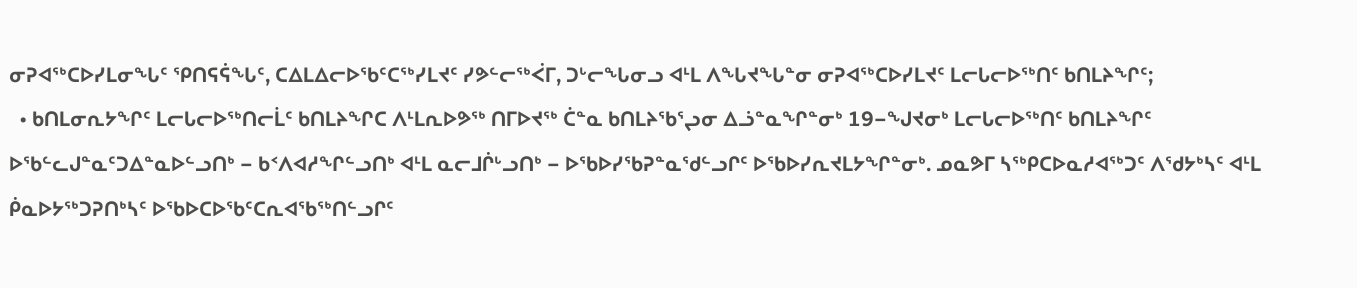ᓂᕈᐊᖅᑕᐅᓯᒪᓂᖓᑦ ᕿᑎᕋᕌᖓᑦ, ᑕᐃᒪᐃᓕᐅᖃᑦᑕᖅᓯᒪᔪᑦ ᓯᕗᓪᓕᖅᐹᒥ, ᑐᒡᓕᖓᓂᓗ ᐊᒻᒪ ᐱᖓᔪᖓᓐᓂ ᓂᕈᐊᖅᑕᐅᓯᒪᔪᑦ ᒪᓕᒐᓕᐅᖅᑎᑦ ᑲᑎᒪᔨᖏᑦ;
  • ᑲᑎᒪᓂᕆᔭᖏᑦ ᒪᓕᒐᓕᐅᖅᑎᓕᒫᑦ ᑲᑎᒪᔨᖏᑕ ᐱᒻᒪᕆᐅᕗᖅ ᑎᒥᐅᔪᖅ ᑖᓐᓇ ᑲᑎᒪᔨᖃᕐᖢᓂ ᐃᓘᓐᓇᖏᓐᓂᒃ 19−ᖑᔪᓂᒃ ᒪᓕᒐᓕᐅᖅᑎᑦ ᑲᑎᒪᔨᖏᑦ ᐅᖃᓪᓚᒍᓐᓇᑦᑐᐃᓐᓇᐅᓪᓗᑎᒃ − ᑲᑉᐱᐊᓱᖏᓪᓗᑎᒃ ᐊᒻᒪ ᓇᓕᒧᒌᒡᓗᑎᒃ − ᐅᖃᐅᓯᖃᕈᓐᓇᖁᓪᓗᒋᑦ ᐅᖃᐅᓯᕆᔪᒪᔭᖏᓐᓂᒃ. ᓄᓇᕗᒥ ᓴᖅᑭᑕᐅᓇᓱᐊᖅᑐᑦ ᐱᖁᔭᒃᓴᑦ ᐊᒻᒪ ᑮᓇᐅᔭᖅᑐᕈᑎᒃᓴᑦ ᐅᖃᐅᑕᐅᖃᑦᑕᕆᐊᖃᖅᑎᓪᓗᒋᑦ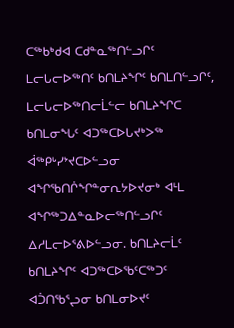ᑕᖅᑲᒃᑯᐊ ᑕᑯᓐᓇᖅᑎᓪᓗᒋᑦ ᒪᓕᒐᓕᐅᖅᑎᑦ ᑲᑎᒪᔨᖏᑦ ᑲᑎᒪᑎᓪᓗᒋᑦ, ᒪᓕᒐᓕᐅᖅᑎᓕᒫᓪᓕ ᑲᑎᒪᔨᖏᑕ ᑲᑎᒪᓂᖓᑦ ᐊᑐᖅᑕᐅᒐᔪᒃᐳᖅ ᐋᖅᑭᒡᓯᔾᔪᑕᐅᓪᓗᓂ ᐊᖏᖃᑎᒌᖏᓐᓂᕆᔭᐅᔪᓂᒃ ᐊᒻᒪ ᐊᖏᖅᑐᐃᓐᓇᐅᓕᖅᑎᓪᓗᒋᑦ ᐃᓱᒪᓕᐅᕐᕕᐅᓪᓗᓂ. ᑲᑎᒪᔨᓕᒫᑦ ᑲᑎᒪᔨᖏᑦ ᐊᑐᖅᑕᐅᖃᑦᑕᖅᑐᑦ ᐊᑑᑎᖃᕐᖢᓂ ᑲᑎᒪᓂᐅᔪᑦ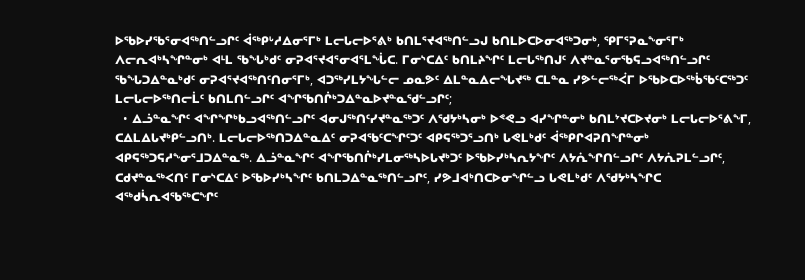ᐅᖃᐅᓯᖃᕐᓂᐊᖅᑎᓪᓗᒋᑦ ᐋᖅᑭᒡᓱᐃᓂᕐᒥᒃ ᒪᓕᒐᓕᐅᕐᕕᒃ ᑲᑎᒪᕐᔪᐊᖅᑎᓪᓗᒍ ᑲᑎᒪᐅᑕᐅᓂᐊᖅᑐᓂᒃ, ᕿᒥᕐᕈᓇᖕᓂᕐᒥᒃ ᐱᓕᕆᐊᒃᓴᖏᓐᓂᒃ ᐊᒻᒪ ᖃᖓᒃᑯᑦ ᓂᕈᐊᕐᔪᐊᕐᓂᐊᕐᒪᖔᑕ. ᒥᓂᔅᑕᐃᑦ ᑲᑎᒪᔨᖏᑦ ᒪᓕᒐᖅᑎᒍᑦ ᐱᔪᓐᓇᕐᓂᖃᕋᓗᐊᖅᑎᓪᓗᒋᑦ ᖃᖓᑐᐃᓐᓇᒃᑯᑦ ᓂᕈᐊᕐᔪᐊᖅᑎᑦᑎᓂᕐᒥᒃ, ᐊᑐᖅᓯᒪᔭᖓᓪᓕ ᓄᓇᕗᑦ ᐃᒪᓐᓇᐃᓕᖓᔪᖅ ᑕᒪᓐᓇ ᓯᕗᓪᓕᖅᐹᒥ ᐅᖃᐅᑕᐅᖅᑳᖃᑦᑕᖅᑐᑦ ᒪᓕᒐᓕᐅᖅᑎᓕᒫᑦ ᑲᑎᒪᑎᓪᓗᒋᑦ ᐊᖏᖃᑎᒌᒃᑐᐃᓐᓇᐅᔪᓐᓇᖁᓪᓗᒋᑦ;
  • ᐃᓘᓐᓇᖏᑦ ᐊᖏᖏᒃᑲᓗᐊᖅᑎᓪᓗᒋᑦ ᐊᓂᒍᖅᑎᑦᓯᔪᓐᓇᖅᑐᑦ ᐱᖁᔭᒃᓴᓂᒃ ᐅᕝᕙᓗ ᐊᓯᖏᓐᓂᒃ ᑲᑎᒪᔾᔪᑕᐅᔪᓂᒃ ᒪᓕᒐᓕᐅᕐᕕᖕᒥ, ᑕᐃᒪᐃᒐᔪᒃᑭᓪᓗᑎᒃ. ᒪᓕᒐᓕᐅᖅᑎᑐᐃᓐᓇᐃᑦ ᓂᕈᐊᖃᑦᑕᖏᑦᑐᑦ ᐊᑭᕋᖅᑐᕐᓗᑎᒃ ᒐᕙᒪᒃᑯᑦ ᐋᖅᑭᒋᐊᕈᑎᖏᓐᓂᒃ ᐊᑭᕋᖅᑐᕋᓱᖕᓂᕐᒧᑐᐃᓐᓇᖅ. ᐃᓘᓐᓇᖏᑦ ᐊᖏᖃᑎᒌᒃᓯᒪᓂᖅᓴᐅᒐᔪᒃᑐᑦ ᐅᖃᐅᓯᒃᓴᕆᔭᖏᑦ ᐱᔭᕇᖏᑎᓪᓗᒋᑦ ᐱᔭᕇᕈᒪᓪᓗᒋᑦ, ᑕᑯᔪᓐᓇᖅᐸᑎᑦ ᒥᓂᔅᑕᐃᑦ ᐅᖃᐅᓯᒃᓴᖏᑦ ᑲᑎᒪᑐᐃᓐᓇᖅᑎᓪᓗᒋᑦ, ᓯᕗᒧᐊᒃᑎᑕᐅᓂᖏᓪᓗ ᒐᕙᒪᒃᑯᑦ ᐱᖁᔭᒃᓴᖏᑕ ᐊᖅᑯᓵᕆᐊᖃᖅᑕᖏᑦ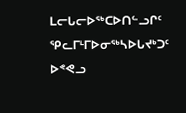ᒪᓕᒐᓕᐅᖅᑕᐅᑎᓪᓗᒋᑦ ᕿᓚᒥᒻᒥᐅᓂᖅᓴᐅᒐᔪᒃᑐᑦ ᐅᕝᕙᓗ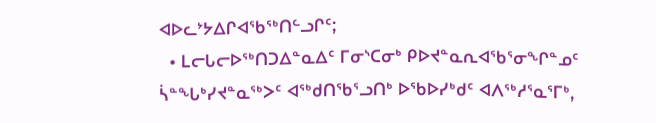ᐊᐅᓚᔾᔭᐃᒋᐊᖃᖅᑎᓪᓗᒋᑦ;
  • ᒪᓕᒐᓕᐅᖅᑎᑐᐃᓐᓇᐃᑦ ᒥᓂᔅᑕᓂᒃ ᑭᐅᔪᓐᓇᕆᐊᖃᕐᓂᖏᓐᓄᑦ ᓵᓐᖓᒃᓯᔪᓐᓇᖅᐳᑦ ᐊᖅᑯᑎᖃᕐᓗᑎᒃ ᐅᖃᐅᓯᒃᑯᑦ ᐊᐱᖅᓱᕐᓇᕐᒥᒃ,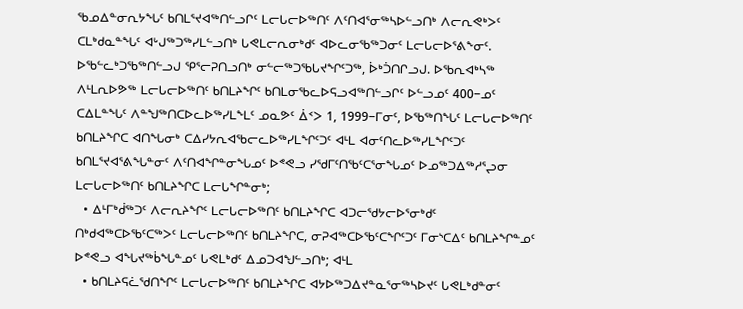ᖃᓄᐃᓐᓂᕆᔭᖓᑦ ᑲᑎᒪᕐᔪᐊᖅᑎᓪᓗᒋᑦ ᒪᓕᒐᓕᐅᖅᑎᑦ ᐱᑦᑎᐊᕐᓂᖅᓴᐅᓪᓗᑎᒃ ᐱᓕᕆᕙᒃᐳᑦ ᑕᒪᒃᑯᓇᓐᖓᑦ ᐊᒡᒍᖅᑐᖅᓯᒪᓪᓗᑎᒃ ᒐᕙᒪᓕᕆᓂᒃᑯᑦ ᐊᐅᓚᓂᖃᖅᑐᓂᑦ ᒪᓕᒐᓕᐅᕐᕕᖕᓂᑦ. ᐅᖃᓪᓚᒃᑐᖃᖅᑎᓪᓗᒍ ᕿᕐᓕᕈᑎᓗᑎᒃ ᓂᓪᓕᖅᑐᖃᒐᔪᖏᑦᑐᖅ, ᐆᒃᑑᑎᒋᓗᒍ. ᐅᖃᕆᐊᒃᓴᖅ ᐱᒻᒪᕆᐅᕗᖅ ᒪᓕᒐᓕᐅᖅᑎᑦ ᑲᑎᒪᔨᖏᑦ ᑲᑎᒪᓂᖃᓚᐅᕋᓗᐊᖅᑎᓪᓗᒋᑦ ᐅᓪᓗᓄᑦ 400−ᓄᑦ ᑕᐃᒪᓐᖓᑦ ᐱᓐᖑᖅᑎᑕᐅᓚᐅᖅᓯᒪᖕᒪᑦ ᓄᓇᕗᑦ ᐄᑉᐳ 1, 1999−ᒥᓂᑦ, ᐅᖃᖅᑎᖓᑦ ᒪᓕᒐᓕᐅᖅᑎᑦ ᑲᑎᒪᔨᖏᑕ ᐊᑎᖓᓂᒃ ᑕᐃᓯᔭᕆᐊᖃᓕᓚᐅᖅᓯᒪᖏᑦᑐᑦ ᐊᒻᒪ ᐊᓂᑦᑎᓚᐅᖅᓯᒪᖏᑦᑐᑦ ᑲᑎᒪᕐᔪᐊᕐᕕᖓᓐᓂᑦ ᐱᑦᑎᐊᖏᓐᓂᖓᓄᑦ ᐅᕝᕙᓗ ᓯᖁᒥᑦᑎᖃᑦᑕᕐᓂᖓᓄᑦ ᐅᓄᖅᑐᐃᖅᓱᕐᖢᓂ ᒪᓕᒐᓕᐅᖅᑎᑦ ᑲᑎᒪᔨᖏᑕ ᒪᓕᒐᖏᓐᓂᒃ;
  • ᐃᒻᒥᒃᑰᖅᑐᑦ ᐱᓕᕆᔨᖏᑦ ᒪᓕᒐᓕᐅᖅᑎᑦ ᑲᑎᒪᔨᖏᑕ ᐊᑐᓕᖁᔭᓕᐅᕐᓂᒃᑯᑦ ᑎᒃᑯᐊᖅᑕᐅᖃᑦᑕᖅᐳᑦ ᒪᓕᒐᓕᐅᖅᑎᑦ ᑲᑎᒪᔨᖏᑕ, ᓂᕈᐊᖅᑕᐅᖃᑦᑕᖏᑦᑐᑦ ᒥᓂᔅᑕᐃᑦ ᑲᑎᒪᔨᖏᓐᓄᑦ ᐅᕝᕙᓗ ᐊᖓᔪᖅᑳᖓᓐᓄᑦ ᒐᕙᒪᒃᑯᑦ ᐃᓄᑐᐊᖑᓪᓗᑎᒃ; ᐊᒻᒪ
  • ᑲᑎᒪᔨᕋᓛᖁᑎᖏᑦ ᒪᓕᒐᓕᐅᖅᑎᑦ ᑲᑎᒪᔨᖏᑕ ᐊᔭᐅᖅᑐᐃᔪᓐᓇᕐᓂᖅᓴᐅᔪᑦ ᒐᕙᒪᒃᑯᓐᓂᑦ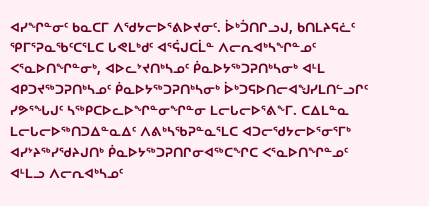ᐊᓯᖏᓐᓂᑦ ᑲᓇᑕᒥ ᐱᖁᔭᓕᐅᕐᕕᐅᔪᓂᑦ. ᐆᒃᑑᑎᒋᓗᒍ, ᑲᑎᒪᔨᕋᓛᑦ ᕿᒥᕐᕈᓇᖃᑦᑕᕐᒪᑕ ᒐᕙᒪᒃᑯᑦ ᐊᕐᕌᒍᑕᒫᓐ ᐱᓕᕆᐊᒃᓴᖏᓐᓄᑦ ᐸᕐᓇᐅᑎᖏᓐᓂᒃ, ᐊᐅᓚᔾᔪᑎᒃᓴᓄᑦ ᑮᓇᐅᔭᖅᑐᕈᑎᒃᓴᓂᒃ ᐊᒻᒪ ᐊᑭᑐᔪᖅᑐᕈᑎᒃᓴᓄᑦ ᑮᓇᐅᔭᖅᑐᕈᑎᒃᓴᓂᒃ ᐆᒃᑐᕋᐅᑎᓕᐊᖑᓯᒪᑎᓪᓗᒋᑦ ᓯᕗᕐᖓᒍᑦ ᓴᖅᑭᑕᐅᓚᐅᖏᓐᓂᖏᓐᓂ ᒪᓕᒐᓕᐅᕐᕕᖕᒥ. ᑕᐃᒪᓐᓇ ᒪᓕᒐᓕᐅᖅᑎᑐᐃᓐᓇᐃᑦ ᐱᕕᒃᓴᖃᕈᓐᓇᕐᒪᑕ ᐊᑐᓕᖁᔭᓕᐅᕐᓂᕐᒥᒃ ᐊᓯᔾᔨᖅᓯᖁᔨᒍᑎᒃ ᑮᓇᐅᔭᖅᑐᕈᑎᒋᓂᐊᖅᑕᖏᑕ ᐸᕐᓇᐅᑎᖏᓐᓄᑦ ᐊᒻᒪᓗ ᐱᓕᕆᐊᒃᓴᓄᑦ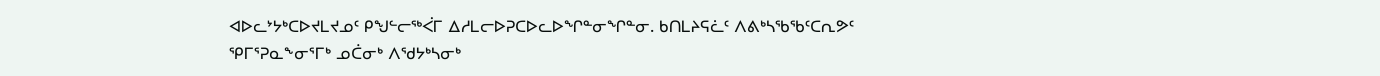ᐊᐅᓚᔾᔭᒃᑕᐅᔪᒪᔪᓄᑦ ᑭᖑᓪᓕᖅᐹᒥ ᐃᓱᒪᓕᐅᕈᑕᐅᓚᐅᖏᓐᓂᖏᓐᓂ. ᑲᑎᒪᔨᕋᓛᑦ ᐱᕕᒃᓴᖃᖃᑦᑕᕆᕗᑦ ᕿᒥᕐᕈᓇᖕᓂᕐᒥᒃ ᓄᑖᓂᒃ ᐱᖁᔭᒃᓴᓂᒃ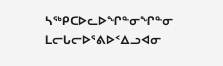ᓴᖅᑭᑕᐅᓚᐅᖏᓐᓂᖏᓐᓂ ᒪᓕᒐᓕᐅᕐᕕᐅᑉᐃᓗᐊᓂ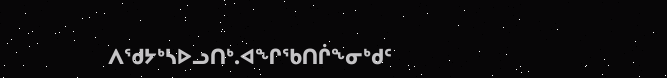ᐱᖁᔭᒃᓴᐅᓗᑎᒃ.ᐊᖏᖃᑎᒌᖕᓂᒃᑯᑦ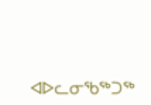ᐊᐅᓚᓂᖃᖅᑐᖅ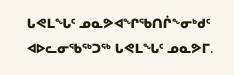ᒐᕙᒪᖓᑦ ᓄᓇᕗᐊᖏᖃᑎᒌᖕᓂᒃᑯᑦ ᐊᐅᓚᓂᖃᖅᑐᖅ ᒐᕙᒪᖓᑦ ᓄᓇᕗᒥ.